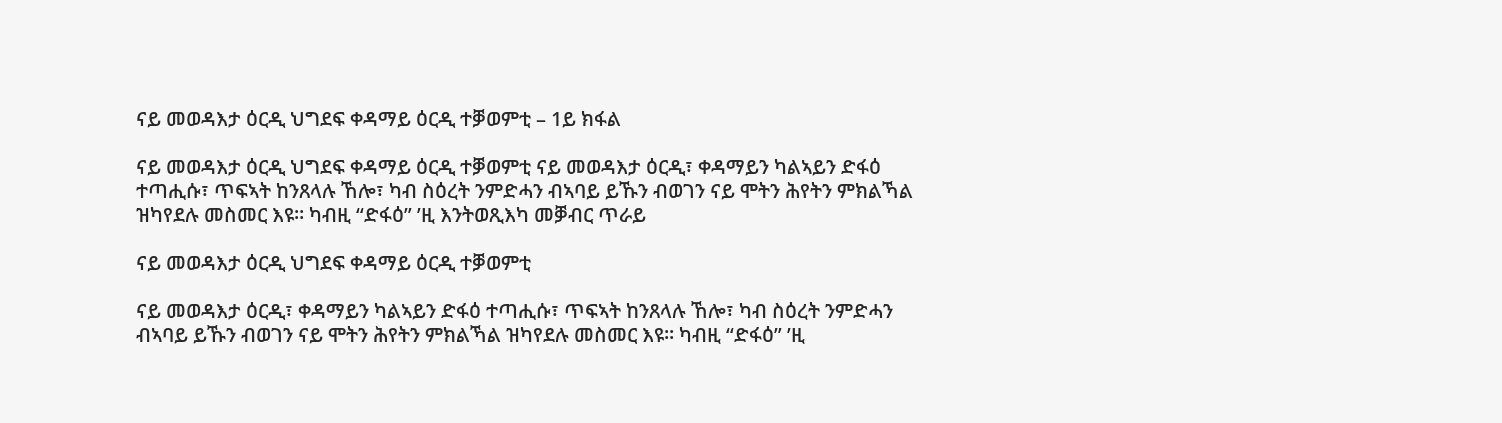ናይ መወዳእታ ዕርዲ ህግደፍ ቀዳማይ ዕርዲ ተቓወምቲ – 1ይ ክፋል

ናይ መወዳእታ ዕርዲ ህግደፍ ቀዳማይ ዕርዲ ተቓወምቲ ናይ መወዳእታ ዕርዲ፣ ቀዳማይን ካልኣይን ድፋዕ ተጣሒሱ፣ ጥፍኣት ከንጸላሉ ኸሎ፣ ካብ ስዕረት ንምድሓን ብኣባይ ይኹን ብወገን ናይ ሞትን ሕየትን ምክልኻል ዝካየደሉ መስመር እዩ። ካብዚ “ድፋዕ” ’ዚ እንትወጺእካ መቓብር ጥራይ

ናይ መወዳእታ ዕርዲ ህግደፍ ቀዳማይ ዕርዲ ተቓወምቲ

ናይ መወዳእታ ዕርዲ፣ ቀዳማይን ካልኣይን ድፋዕ ተጣሒሱ፣ ጥፍኣት ከንጸላሉ ኸሎ፣ ካብ ስዕረት ንምድሓን ብኣባይ ይኹን ብወገን ናይ ሞትን ሕየትን ምክልኻል ዝካየደሉ መስመር እዩ። ካብዚ “ድፋዕ” ’ዚ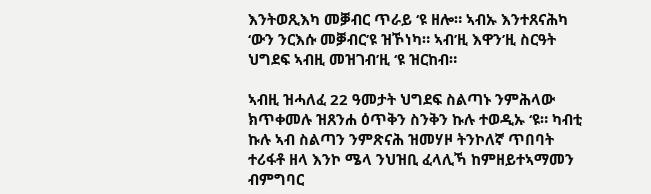እንትወጺእካ መቓብር ጥራይ ‘ዩ ዘሎ። ኣብኡ እንተጸናሕካ ‘ውን ንርእሱ መቓብር’ዩ ዝኾነካ። ኣብ’ዚ እዋን’ዚ ስርዓት ህግደፍ ኣብዚ መዝገብ’ዚ ‘ዩ ዝርከብ።

ኣብዚ ዝሓለፈ 22 ዓመታት ህግደፍ ስልጣኑ ንምሕላው ክጥቀመሉ ዝጸንሐ ዕጥቅን ስንቅን ኩሉ ተወዲኡ ‘ዩ። ካብቲ ኩሉ ኣብ ስልጣን ንምጽናሕ ዝመሃዞ ትንኮለኛ ጥበባት ተሪፋቶ ዘላ እንኮ ሜላ ንህዝቢ ፈላሊኻ ከምዘይተኣማመን ብምግባር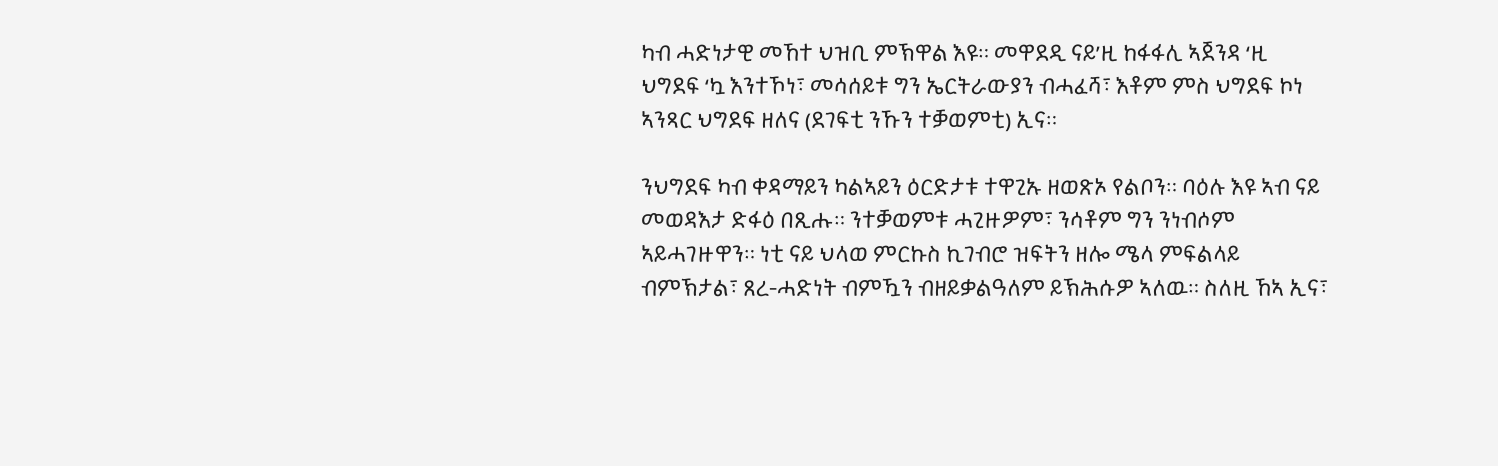ካብ ሓድነታዊ መኸተ ህዝቢ ምኽዋል እዩ። መዋደዲ ናይ’ዚ ከፋፋሊ ኣጀንዳ ‘ዚ ህግደፍ ‘ኳ እንተኾነ፣ መሳሰይቱ ግን ኤርትራውያን ብሓፈሻ፣ እቶም ምስ ህግደፍ ኮነ ኣንጻር ህግደፍ ዘለና (ደገፍቲ ንኹን ተቓወምቲ) ኢና።

ንህግደፍ ካብ ቀዳማይን ካልኣይን ዕርድታቱ ተዋጊኡ ዘወጽኦ የልቦን። ባዕሉ እዩ ኣብ ናይ መወዳእታ ድፋዕ በጺሑ። ንተቓወምቱ ሓጊዙዎም፣ ንሳቶም ግን ንነብሶም ኣይሓገዙዋን። ነቲ ናይ ህላወ ምርኩስ ኪገብሮ ዝፍትን ዘሎ ሜላ ምፍልላይ ብምኽታል፣ ጸረ-ሓድነት ብምዃን ብዘይቃልዓለም ይኽሕሱዎ ኣለዉ። ስለዚ ኸኣ ኢና፣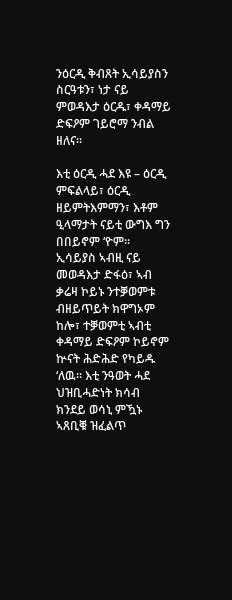ንዕርዲ ቅብጸት ኢሳይያስን ስርዓቱን፣ ነታ ናይ ምወዳእታ ዕርዱ፣ ቀዳማይ ድፍዖም ገይሮማ ንብል ዘለና።

እቲ ዕርዲ ሓደ እዩ – ዕርዲ ምፍልላይ፣ ዕርዲ ዘይምትእምማን፣ እቶም ዒላማታት ናይቲ ውግእ ግን በበይኖም ‘ዮም። ኢሳይያስ ኣብዚ ናይ መወዳእታ ድፋዕ፣ ኣብ ቃሬዛ ኮይኑ ንተቓወምቱ ብዘይጥይት ክዋግኦም ከሎ፣ ተቓወምቲ ኣብቲ ቀዳማይ ድፍዖም ኮይኖም ኵናት ሕድሕድ የካይዱ ‘ለዉ። እቲ ንዓወት ሓደ ህዝቢሓድነት ክሳብ ክንደይ ወሳኒ ምዃኑ ኣጸቢቑ ዝፈልጥ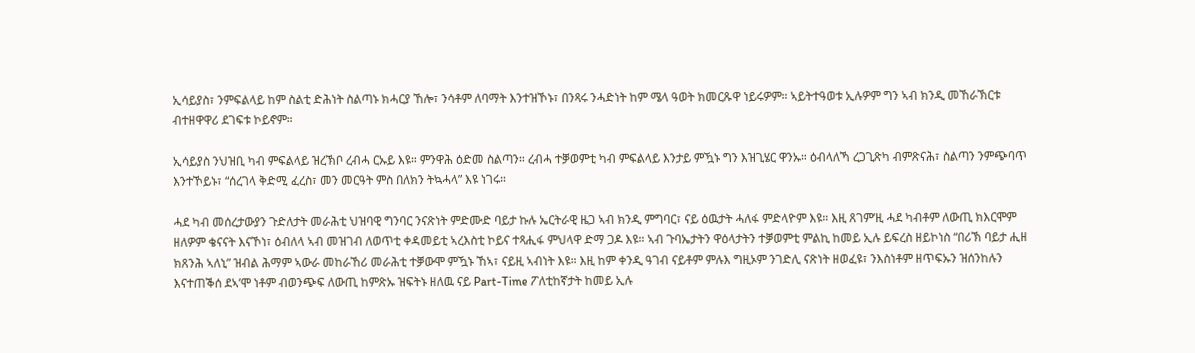ኢሳይያስ፣ ንምፍልላይ ከም ስልቲ ድሕነት ስልጣኑ ክሓርያ ኸሎ፣ ንሳቶም ለባማት እንተዝኾኑ፣ በንጻሩ ንሓድነት ከም ሜላ ዓወት ክመርጹዋ ነይሩዎም። ኣይትተዓወቱ ኢሉዎም ግን ኣብ ክንዲ መኸራኽርቱ ብተዘዋዋሪ ደገፍቱ ኮይኖም።

ኢሳይያስ ንህዝቢ ካብ ምፍልላይ ዝረኽቦ ረብሓ ርኡይ እዩ። ምንዋሕ ዕድመ ስልጣን። ረብሓ ተቓወምቲ ካብ ምፍልላይ እንታይ ምዃኑ ግን እዝጊሄር ዋንኡ። ዕብላለኻ ረጋጊጽካ ብምጽናሕ፣ ስልጣን ንምጭባጥ እንተኾይኑ፣ “ሰረገላ ቅድሚ ፈረስ፣ መን መርዓት ምስ በለክን ትኳሓላ” እዩ ነገሩ።

ሓደ ካብ መሰረታውያን ጉድለታት መራሕቲ ህዝባዊ ግንባር ንናጽነት ምድሙድ ባይታ ኩሉ ኤርትራዊ ዜጋ ኣብ ክንዲ ምግባር፣ ናይ ዕዉታት ሓለፋ ምድላዮም እዩ። እዚ ጸገም’ዚ ሓደ ካብቶም ለውጢ ክእርሞም ዘለዎም ቄናናት እናኾነ፣ ዕብለላ ኣብ መዝገብ ለወጥቲ ቀዳመይቲ ኣረእስቲ ኮይና ተጻሒፋ ምህላዋ ድማ ጋዶ እዩ። ኣብ ጉባኤታትን ዋዕላታትን ተቓወምቲ ምልኪ ከመይ ኢሉ ይፍረስ ዘይኮነስ “በሪኽ ባይታ ሒዘ ክጸንሕ ኣለኒ” ዝብል ሕማም ኣውራ መከራኸሪ መራሕቲ ተቓውሞ ምዃኑ ኸኣ፣ ናይዚ ኣብነት እዩ። እዚ ከም ቀንዲ ዓገብ ናይቶም ምሉእ ግዚኦም ንገድሊ ናጽነት ዘወፈዩ፣ ንእስነቶም ዘጥፍኡን ዝሰንከሉን እናተጠቕሰ ደኣ’ሞ ነቶም ብወንጭፍ ለውጢ ከምጽኡ ዝፍትኑ ዘለዉ ናይ Part-Time ፖለቲከኛታት ከመይ ኢሉ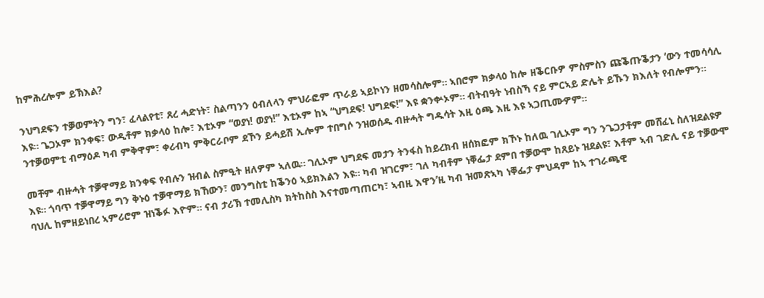ከምሕረሎም ይኽእል?

ንህግደፍን ተቓወምትን ግን፣ ፈላልየቲ፣ ጸረ ሓድነት፣ ስልጣንን ዕብለላን ምህራፎም ጥራይ ኣይኮነን ዘመሳስሎም። ኣበሮም ክቃላዕ ከሎ ዘቕርቡዎ ምስምስን ጩቕጡቕታን ‘ውን ተመሳሳሊ እዩ። ጌጋኦም ክንቀፍ፣ ውዲቶም ክቃላዕ ከሎ፣ እቲኦም “ወያነ! ወያነ!” እቲኦም ከኣ “ህግደፍ! ህግደፍ!” እዩ ቋንቍኦም። ብትብዓት ነብስኻ ናይ ምርኣይ ድሌት ይኹን ክእለት የብሎምን። ንተቓወምቲ ብማዕዶ ካብ ምቅዋም፣ ቀሪብካ ምቅርራቦም ደኾን ይሓይሽ ኢሎም ተበግሶ ንዝወሰዱ ብዙሓት ግዱሳት እዚ ዕጫ እዚ እዩ ኣጋጢሙዎም።

መቸም ብዙሓት ተቓዋማይ ክንቀፍ የብሉን ዝብል ስምዒት ዘለዎም ኣለዉ። ገሊኦም ህግደፍ መታን ትንፋስ ከይረክብ ዘሰክፎም ክኾኑ ከለዉ ገሊኦም ግን ንጌጋታቶም መሸፈኒ ስለዝደልዩዎ እዩ። ጎባጥ ተቓዋማይ ግን ቅኑዕ ተቓዋማይ ክኸውን፣ መንግስቲ ከቕንዕ ኣይክእልን እዩ። ካብ ዝገርም፣ ገለ ካብቶም ነቐፌታ ደምበ ተቓውሞ ከጸይኑ ዝደልዩ፣ እቶም ኣብ ገድሊ ናይ ተቓውሞ ባህሊ ከምዘይነበረ ኣምሪሮም ዝነቕፉ እዮም። ናብ ታሪኽ ተመሊስካ ክትከስስ እናተመጣጠርካ፣ ኣብዚ እዋን’ዚ ካብ ዝመጽኣካ ነቐፌታ ምህዳም ከኣ ተገራጫዊ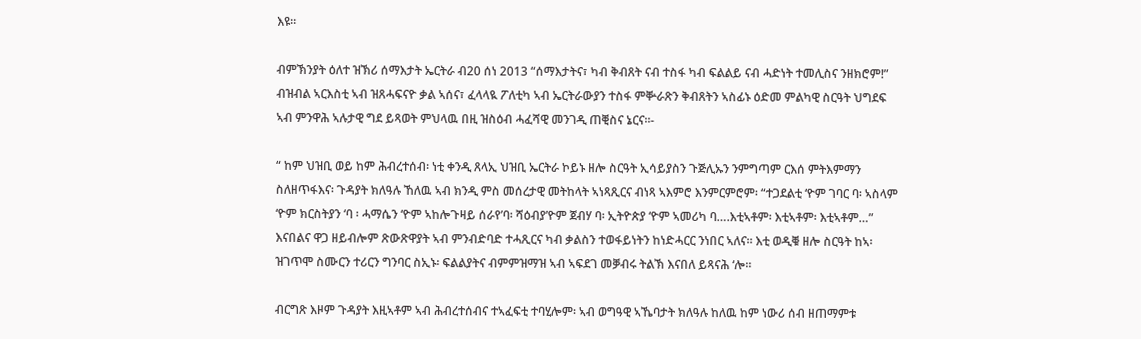እዩ።

ብምኽንያት ዕለተ ዝኽሪ ሰማእታት ኤርትራ ብ20 ሰነ 2013 “ሰማእታትና፣ ካብ ቅብጸት ናብ ተስፋ ካብ ፍልልይ ናብ ሓድነት ተመሊስና ንዘክሮም!” ብዝብል ኣርእስቲ ኣብ ዝጸሓፍናዮ ቃል ኣሰና፣ ፈላላዪ ፖለቲካ ኣብ ኤርትራውያን ተስፋ ምቝራጽን ቅብጸትን ኣስፊኑ ዕድመ ምልካዊ ስርዓት ህግደፍ ኣብ ምንዋሕ ኣሉታዊ ግደ ይጻወት ምህላዉ በዚ ዝስዕብ ሓፈሻዊ መንገዲ ጠቒስና ኔርና።-

“ ከም ህዝቢ ወይ ከም ሕብረተሰብ፡ ነቲ ቀንዲ ጸላኢ ህዝቢ ኤርትራ ኮይኑ ዘሎ ስርዓት ኢሳይያስን ጉጅሊኡን ንምግጣም ርእሰ ምትእምማን ስለዘጥፋእና፡ ጉዳያት ክለዓሉ ኸለዉ ኣብ ክንዲ ምስ መሰረታዊ መትከላት ኣነጻጺርና ብነጻ ኣእምሮ እንምርምሮም፡ “ተጋደልቲ ‘ዮም ገባር ባ፡ ኣስላም ‘ዮም ክርስትያን ‘ባ ፡ ሓማሴን ‘ዮም ኣከሎጉዛይ ሰራየ’ባ፡ ሻዕብያ’ዮም ጀብሃ ባ፡ ኢትዮጵያ ‘ዮም ኣመሪካ ባ….እቲኣቶም፡ እቲኣቶም፡ እቲኣቶም…” እናበልና ዋጋ ዘይብሎም ጽውጽዋያት ኣብ ምንብድባድ ተሓጺርና ካብ ቃልስን ተወፋይነትን ከነድሓርር ንነበር ኣለና። እቲ ወዲቑ ዘሎ ስርዓት ከኣ፡ ዝገጥሞ ስሙርን ተሪርን ግንባር ስኢኑ፡ ፍልልያትና ብምምዝማዝ ኣብ ኣፍደገ መቓብሩ ትልኽ እናበለ ይጻናሕ ‘ሎ።

ብርግጽ እዞም ጉዳያት እዚኣቶም ኣብ ሕብረተሰብና ተኣፈፍቲ ተባሂሎም፡ ኣብ ወግዓዊ ኣኼባታት ክለዓሉ ከለዉ ከም ነውሪ ሰብ ዘጠማምቱ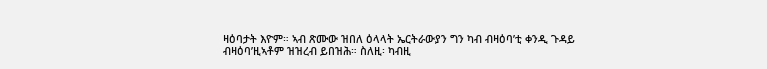ዛዕባታት እዮም። ኣብ ጽሙው ዝበለ ዕላላት ኤርትራውያን ግን ካብ ብዛዕባ’ቲ ቀንዲ ጉዳይ ብዛዕባ’ዚኣቶም ዝዝረብ ይበዝሕ። ስለዚ፡ ካብዚ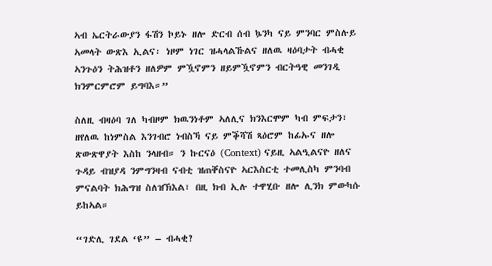ኣብ ኤርትራውያን ፋሽን ኮይኑ ዘሎ ድርብ ሰብ ኴንካ ናይ ምንባር ምስሉይ ኣመላት ውጽእ ኢልና፡ ነዞም ነገር ዝሓላልኹልና ዘለዉ ዛዕባታት ብሓቂ ኣንጉዕን ትሕዝቶን ዘለዎም ምዃኖምን ዘይምዃኖምን ብርትዓዊ መንገዲ ክንምርምሮም ይግባእ።”

ስለዚ ብዛዕባ ገለ ካብዞም ክዉንነቶም ኣለሊና ክንእርሞም ካብ ምፍታን፣ ዘየለዉ ከነምስል እንገብሮ ነብስኻ ናይ ምቕሻሽ ጻዕሮም ከፊኡና ዘሎ ጽውጽዋያት እስከ ንላዘብ። ን ኩርናዕ (Context) ናይዚ ኣልዒልናዮ ዘለና ጉዳይ ብዝያዳ ንምግንዛብ ናብቲ ዝጠቐስናዮ ኣርእስርቲ ተመሊስካ ምንባብ ምናልባት ክሕግዝ ስለዝኽእል፣ በዚ ክብ ኢሉ ተዋሂቡ ዘሎ ሊንክ ምውካሱ ይከኣል።

“ገድሊ ገደል ‘ዩ” – ብሓቂ?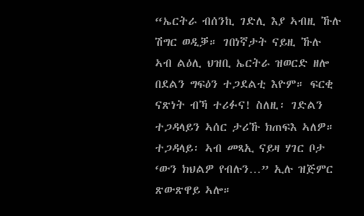“ኤርትራ ብሰንኪ ገድሊ እያ ኣብዚ ኹሉ ሽግር ወዲቓ። ገበነኛታት ናይዚ ኹሉ ኣብ ልዕሊ ህዝቢ ኤርትራ ዝወርድ ዘሎ በደልን ግፍዕን ተጋደልቲ እዮም። ፍርቂ ናጽነት ብኻ ተሪፉና! ስለዚ፡ ገድልን ተጋዳላይን ኣሰር ታሪኹ ክጠፍእ ኣለዎ። ተጋዳላይ፡ ኣብ መጻኢ ናይዛ ሃገር ቦታ ‘ውን ክህልዎ የብሉን…” ኢሉ ዝጅምር ጽውጽዋይ ኣሎ።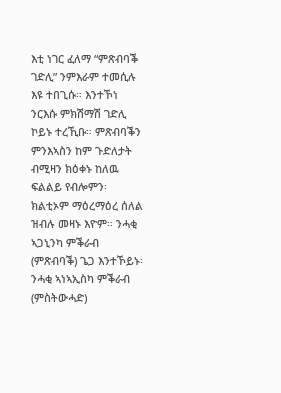እቲ ነገር ፈለማ “ምጽብባቕ ገድሊ” ንምእራም ተመሲሉ እዩ ተበጊሱ። እንተኾነ ንርእሱ ምክሽማሽ ገድሊ ኮይኑ ተረኺቡ። ምጽብባቕን ምንእኣስን ከም ጉድለታት ብሚዛን ክዕቀኑ ከለዉ ፍልልይ የብሎምን፡ ክልቲኦም ማዕረማዕረ ሰለል ዝብሉ መዛኑ እዮም። ንሓቂ ኣጋኒንካ ምቕራብ (ምጽብባቕ) ጌጋ እንተኾይኑ፡ ንሓቂ ኣነኣኢስካ ምቕራብ (ምስትውሓድ)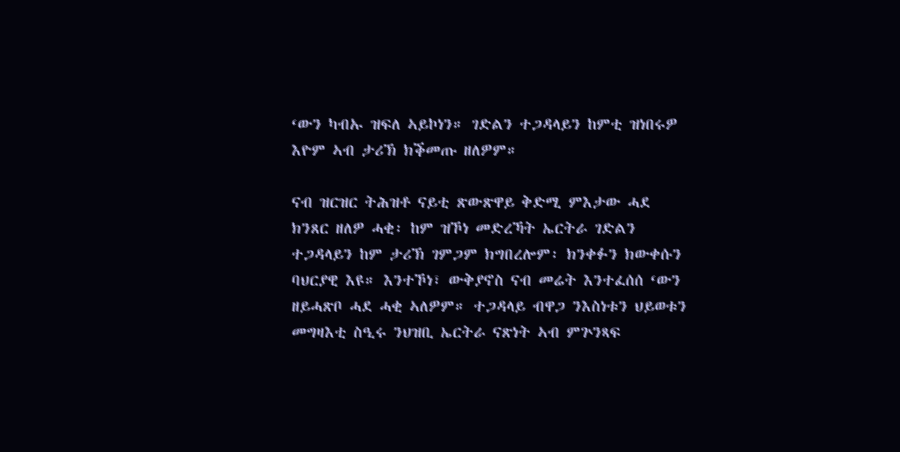‘ውን ካብኡ ዝፍለ ኣይኮነን። ገድልን ተጋዳላይን ከምቲ ዝነበሩዎ እዮም ኣብ ታሪኽ ክቕመጡ ዘለዎም።

ናብ ዝርዝር ትሕዝቶ ናይቲ ጽውጽዋይ ቅድሚ ምእታው ሓደ ክንጸር ዘለዎ ሓቂ፡ ከም ዝኾነ መድረኻት ኤርትራ ገድልን ተጋዳላይን ከም ታሪኽ ገምጋም ክግበረሎም፡ ክንቀፉን ክውቀሱን ባህርያዊ እዩ። እንተኾነ፣ ውቅያኖስ ናብ መሬት እንተፈሰሰ ‘ውን ዘይሓጽቦ ሓደ ሓቂ ኣለዎም። ተጋዳላይ ብዋጋ ንእስነቱን ህይወቱን መግዛእቲ ስዒሩ ንህዝቢ ኤርትራ ናጽነት ኣብ ምጕንጻፍ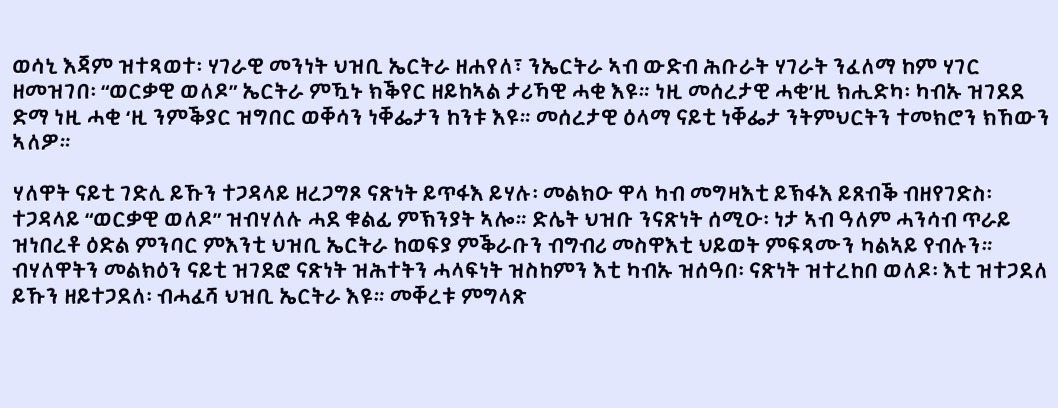ወሳኒ እጃም ዝተጻወተ፡ ሃገራዊ መንነት ህዝቢ ኤርትራ ዘሐየለ፣ ንኤርትራ ኣብ ውድብ ሕቡራት ሃገራት ንፈለማ ከም ሃገር ዘመዝገበ፡ “ወርቃዊ ወለዶ” ኤርትራ ምዃኑ ክቕየር ዘይከኣል ታሪኻዊ ሓቂ እዩ። ነዚ መሰረታዊ ሓቂ’ዚ ክሒድካ፡ ካብኡ ዝገደደ ድማ ነዚ ሓቂ ‘ዚ ንምቕያር ዝግበር ወቐሳን ነቐፌታን ከንቱ እዩ። መሰረታዊ ዕላማ ናይቲ ነቐፌታ ንትምህርትን ተመክሮን ክኸውን ኣለዎ።

ሃለዋት ናይቲ ገድሊ ይኹን ተጋዳላይ ዘረጋግጾ ናጽነት ይጥፋእ ይሃሉ፡ መልክዑ ዋላ ካብ መግዛእቲ ይኽፋእ ይጸብቕ ብዘየገድስ፡ ተጋዳላይ “ወርቃዊ ወለዶ” ዝብሃለሉ ሓደ ቁልፊ ምኽንያት ኣሎ። ድሌት ህዝቡ ንናጽነት ሰሚዑ፡ ነታ ኣብ ዓለም ሓንሳብ ጥራይ ዝነበረቶ ዕድል ምንባር ምእንቲ ህዝቢ ኤርትራ ከወፍያ ምቕራቡን ብግብሪ መስዋእቲ ህይወት ምፍጻሙን ካልኣይ የብሉን። ብሃለዋትን መልክዕን ናይቲ ዝገደፎ ናጽነት ዝሕተትን ሓላፍነት ዝስከምን እቲ ካብኡ ዝሰዓበ፡ ናጽነት ዝተረከበ ወለዶ፡ እቲ ዝተጋደለ ይኹን ዘይተጋደለ፡ ብሓፈሻ ህዝቢ ኤርትራ እዩ። መቐረቱ ምግላጽ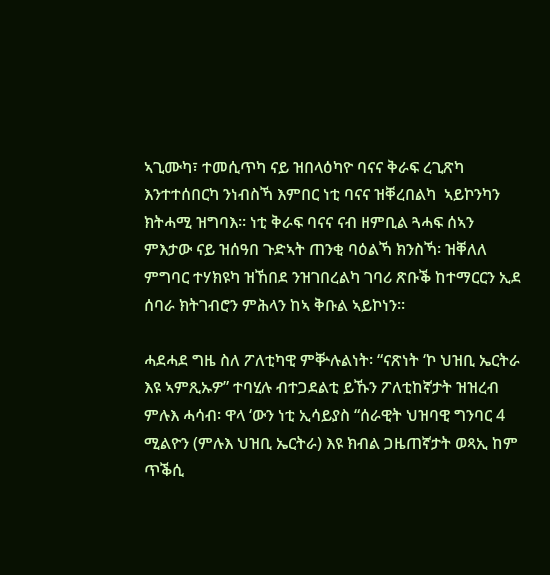ኣጊሙካ፣ ተመሲጥካ ናይ ዝበላዕካዮ ባናና ቅራፍ ረጊጽካ እንተተሰበርካ ንነብስኻ እምበር ነቲ ባናና ዝቐረበልካ  ኣይኮንካን ክትሓሚ ዝግባእ። ነቲ ቅራፍ ባናና ናብ ዘምቢል ጓሓፍ ሰኣን ምእታው ናይ ዝሰዓበ ጉድኣት ጠንቂ ባዕልኻ ክንስኻ፡ ዝቐለለ ምግባር ተሃክዩካ ዝኸበደ ንዝገበረልካ ገባሪ ጽቡቕ ከተማርርን ኢደ ሰባራ ክትገብሮን ምሕላን ከኣ ቅቡል ኣይኮነን።

ሓደሓደ ግዜ ስለ ፖለቲካዊ ምቝሉልነት፡ “ናጽነት ‘ኮ ህዝቢ ኤርትራ እዩ ኣምጺኡዎ” ተባሂሉ ብተጋደልቲ ይኹን ፖለቲከኛታት ዝዝረብ ምሉእ ሓሳብ፡ ዋላ ‘ውን ነቲ ኢሳይያስ “ሰራዊት ህዝባዊ ግንባር 4 ሚልዮን (ምሉእ ህዝቢ ኤርትራ) እዩ ክብል ጋዜጠኛታት ወጻኢ ከም ጥቕሲ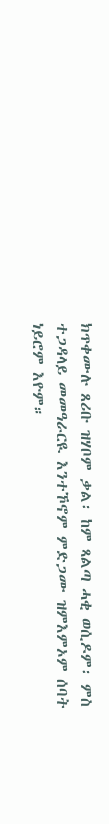ክጥቀሙሉ ጸሪቡ ዝሃቦም ቃል፡ ከም ጻልጣ ሓቂ ወሲዶም፡ ምስ ተጋዳላይ መመዓራርዪ እንተኾኖም ምድጋሙ ዝምእምኦም ሰባት ነይሮም እዮም።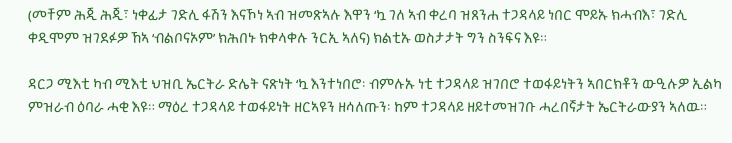(መቸም ሕጂ ሕጂ፣ ነቀፊታ ገድሊ ፋሽን እናኾነ ኣብ ዝመጽኣሉ እዋን ‘ኳ ገለ ኣብ ቀረባ ዝጸንሐ ተጋዳላይ ነበር ሞይኡ ክሓብእ፣ ገድሊ ቀዲሞም ዝገደፉዎ ኸኣ ‘ብልቦናኦም’ ክሕበኑ ክቀላቀሉ ንርኢ ኣለና) ክልቲኡ ወስታታት ግን ስንፍና እዩ።

ዳርጋ ሚእቲ ካብ ሚእቲ ህዝቢ ኤርትራ ድሌት ናጽነት ‘ኳ እንተነበሮ፡ ብምሉኡ ነቲ ተጋዳላይ ዝገበሮ ተወፋይነትን ኣበርክቶን ውዒሉዎ ኢልካ ምዝራብ ዕባራ ሓቂ እዩ። ማዕረ ተጋዳላይ ተወፋይነት ዘርኣዩን ዘሳለጡን፡ ከም ተጋዳላይ ዘይተመዝገቡ ሓረበኛታት ኤርትራውያን ኣለዉ።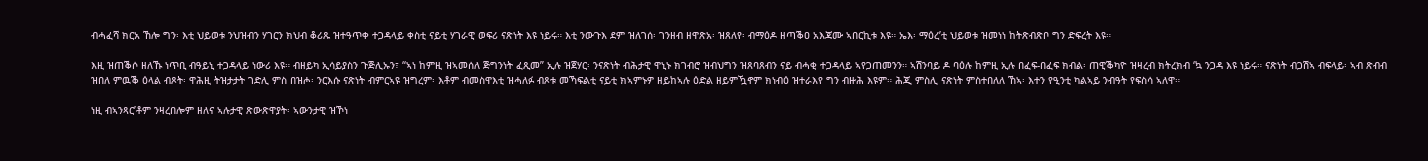ብሓፈሻ ክርአ ኸሎ ግን፡ እቲ ህይወቱ ንህዝብን ሃገርን ክህብ ቆሪጹ ዝተዓጥቀ ተጋዳላይ ቀስቲ ናይቲ ሃገራዊ ወፍሪ ናጽነት እዩ ነይሩ። እቲ ንውጉእ ደም ዝለገሰ፡ ገንዘብ ዘዋጽአ፡ ዝጸለየ፡ ብማዕዶ ዘጣቕዐ አእጃሙ ኣበርኪቱ እዩ። ኤእ፡ ማዕረ’ቲ ህይወቱ ዝመነነ ከትጽብጽቦ ግን ድፍረት እዩ።

እዚ ዝጠቕሶ ዘለኹ ነጥቢ ብዓይኒ ተጋዳላይ ነውሪ እዩ። ብዘይካ ኢሳይያስን ጉጅሊኡን፣ “ኣነ ከምዚ ዝኣመሰለ ጅግንነት ፈጺመ” ኢሉ ዝጀሃር፡ ንናጽነት ብሕታዊ ዋኒኑ ክገብሮ ዝብህግን ዝጸባጸብን ናይ ብሓቂ ተጋዳላይ ኣየጋጠመንን። ኣሽንባይ ዶ ባዕሉ ከምዚ ኢሉ በፈፍ-በፈፍ ክብል፡ ጠዊቕካዮ ዝዛረብ ክትረክብ ‘ኳ ንጋዳ እዩ ነይሩ። ናጽነት ብጋሽኣ ብፍላይ፡ ኣብ ጽብብ ዝበለ ምዉቕ ዕላል ብጾት፡ ዋሕዚ ትዝታታት ገድሊ ምስ በዝሖ፡ ንርእሱ ናጽነት ብምርኣዩ ዝግረም፡ እቶም ብመስዋእቲ ዝሓለፉ ብጾቱ መኻፍልቲ ናይቲ ክኣምኑዎ ዘይከኣሉ ዕድል ዘይምዃኖም ክነብዕ ዝተራእየ ግን ብዙሕ እዩም። ሕጂ ምስሊ ናጽነት ምስተበለለ ኸኣ፡ እተን የዒንቲ ካልኣይ ንብዓት የፍስሳ ኣለዋ።

ነዚ ብኣንጻር’ቶም ንዛረበሎም ዘለና ኣሉታዊ ጽውጽዋያት፡ ኣውንታዊ ዝኾነ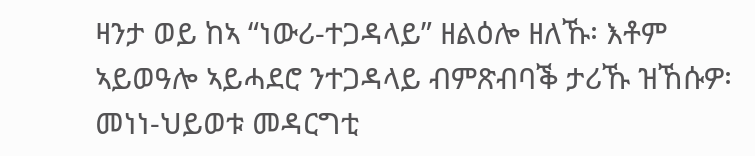ዛንታ ወይ ከኣ “ነውሪ-ተጋዳላይ” ዘልዕሎ ዘለኹ፡ እቶም ኣይወዓሎ ኣይሓደሮ ንተጋዳላይ ብምጽብባቕ ታሪኹ ዝኸሱዎ፡ መነነ-ህይወቱ መዳርግቲ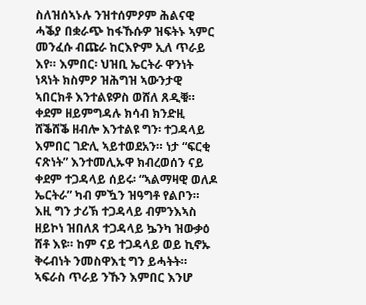ስለዝሰኣኑሉ ንዝተሰምዖም ሕልናዊ ሓቕያ በቋራጭ ከፋኹሱዎ ዝፍትኑ ኣምር መንፈሱ ብጩራ ከርእዮም ኢለ ጥራይ እየ። እምበር፡ ህዝቢ ኤርትራ ዋንነት ነጻነት ክስምዖ ዝሕግዝ ኣውንታዊ ኣበርክቶ እንተልዩዎስ ወሸለ ጸዲቑ። ቀደም ዘይምግዳሉ ክሳብ ክንድዚ ሸቕሸቕ ዘብሎ እንተልዩ ግን፡ ተጋዳላይ እምበር ገድሊ ኣይተወደአን። ነታ “ፍርቂ ናጽነት” እንተመሊኡዋ ክብረወሰን ናይ ቀደም ተጋዳላይ ሰይሩ፡ “ኣልማዛዊ ወለዶ ኤርትራ” ካብ ምዃን ዝዓግቶ የልቦን። እዚ ግን ታሪኽ ተጋዳላይ ብምንእኣስ ዘይኮነ ዝበለጸ ተጋዳላይ ኴንካ ዝውቃዕ ሸቶ እዩ። ከም ናይ ተጋዳላይ ወይ ኪኖኡ ቅሩብነት ንመስዋእቲ ግን ይሓትት። ኣፍራስ ጥራይ ንኹን እምበር እንሆ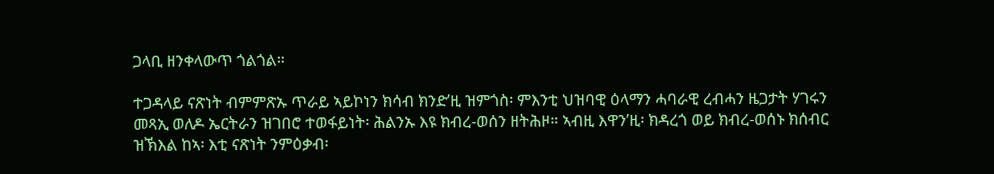ጋላቢ ዘንቀላውጥ ጎልጎል።

ተጋዳላይ ናጽነት ብምምጽኡ ጥራይ ኣይኮነን ክሳብ ክንድ’ዚ ዝምጎስ፡ ምእንቲ ህዝባዊ ዕላማን ሓባራዊ ረብሓን ዜጋታት ሃገሩን መጻኢ ወለዶ ኤርትራን ዝገበሮ ተወፋይነት፡ ሕልንኡ እዩ ክብረ-ወሰን ዘትሕዞ። ኣብዚ እዋን’ዚ፡ ክዳረጎ ወይ ክብረ-ወሰኑ ክሰብር ዝኽእል ከኣ፡ እቲ ናጽነት ንምዕቃብ፡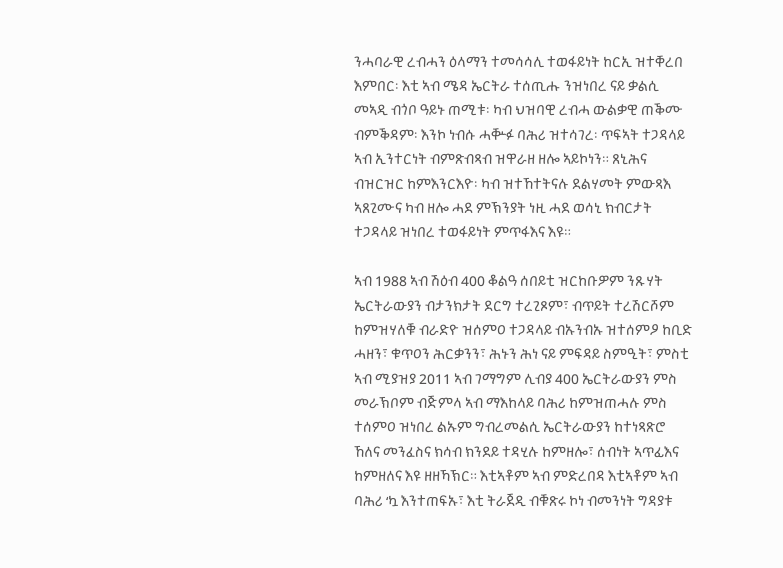ንሓባራዊ ረብሓን ዕላማን ተመሳሳሊ ተወፋይነት ከርኢ ዝተቐረበ እምበር፡ እቲ ኣብ ሜዳ ኤርትራ ተሰጢሑ ንዝነበረ ናይ ቃልሲ መኣዲ ብጎቦ ዓይኑ ጠሚቱ፡ ካብ ህዝባዊ ረብሓ ውልቃዊ ጠቕሙ ብምቕዳም፡ እንኮ ነብሱ ሓቝፉ ባሕሪ ዝተሳገረ፡ ጥፍኣት ተጋዳላይ ኣብ ኢንተርነት ብምጽብጻብ ዝዋራዘ ዘሎ ኣይኮነን። ጸኒሕና ብዝርዝር ከምእንርእዮ፡ ካብ ዝተኸተትናሉ ደልሃመት ምውጻእ ኣጸጊሙና ካብ ዘሎ ሓደ ምኽንያት ነዚ ሓደ ወሳኒ ክብርታት ተጋዳላይ ዝነበረ ተወፋይነት ምጥፋእና እዩ።

ኣብ 1988 ኣብ ሽዕብ 400 ቆልዓ ሰበይቲ ዝርከቡዎም ንጹሃት ኤርትራውያን ብታንክታት ደርግ ተረጊጾም፣ ብጥይት ተረሽርሾም ከምዝሃለቑ ብራድዮ ዝሰምዐ ተጋዳላይ ብኡንብኡ ዝተሰምዖ ከቢድ ሓዘን፣ ቁጥዐን ሕርቃንን፣ ሕኑን ሕነ ናይ ምፍዳይ ስምዒት፣ ምስቲ ኣብ ሚያዝያ 2011 ኣብ ገማግም ሊብያ 400 ኤርትራውያን ምስ መራኽቦም ብጅምላ ኣብ ማእከላይ ባሕሪ ከምዝጠሓሉ ምስ ተሰምዐ ዝነበረ ልኡም ግብረመልሲ ኤርትራውያን ከተነጻጽሮ ኸለና መንፈስና ክሳብ ክንደይ ተዳሂሉ ከምዘሎ፣ ሰብነት ኣጥፊእና ከምዘለና እዩ ዘዘኻኽር። እቲኣቶም ኣብ ምድረበዳ እቲኣቶም ኣብ ባሕሪ ‘ኳ እንተጠፍኡ፣ እቲ ትራጀዲ ብቑጽሩ ኮነ ብመንነት ግዳያቱ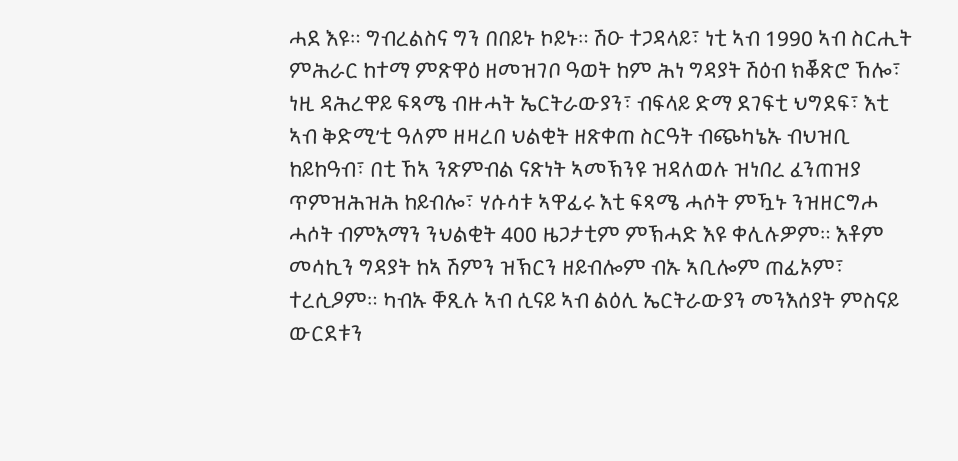ሓደ እዩ። ግብረልስና ግን በበይኑ ኮይኑ። ሽዑ ተጋዳላይ፣ ነቲ ኣብ 1990 ኣብ ስርሒት ምሕራር ከተማ ምጽዋዕ ዘመዝገቦ ዓወት ከም ሕነ ግዳያት ሽዕብ ክቖጽሮ ኸሎ፣ ነዚ ዳሕረዋይ ፍጻሜ ብዙሓት ኤርትራውያን፣ ብፍላይ ድማ ደገፍቲ ህግደፍ፣ እቲ ኣብ ቅድሚ’ቲ ዓለም ዘዛረበ ህልቂት ዘጽቀጠ ስርዓት ብጭካኔኡ ብህዝቢ ከይከዓብ፣ በቲ ኸኣ ንጽምብል ናጽነት ኣመኽንዩ ዝዳለወሉ ዝነበረ ፈንጠዝያ ጥምዝሕዝሕ ከይብሎ፣ ሃሱሳቱ ኣዋፊሩ እቲ ፍጻሜ ሓሶት ምዃኑ ንዝዘርግሖ ሓሶት ብምእማን ንህልቂት 400 ዜጋታቲም ምኽሓድ እዩ ቀሊሉዎም። እቶም መሳኪን ግዳያት ከኣ ሽምን ዝኽርን ዘይብሎም ብኡ ኣቢሎም ጠፊኦም፣ ተረሲዖም። ካብኡ ቐጺሉ ኣብ ሲናይ ኣብ ልዕሊ ኤርትራውያን መንእሰያት ምስናይ ውርደቱን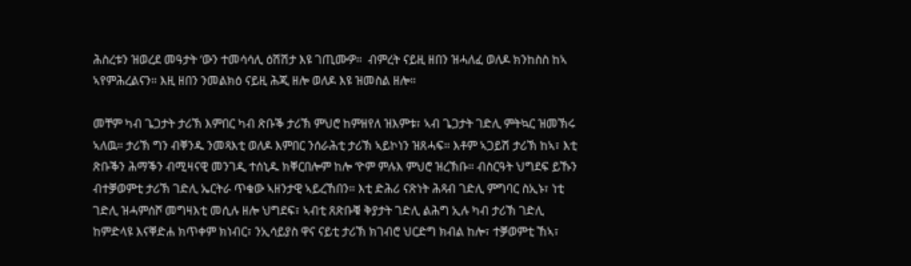ሕስረቱን ዝወረደ መዓታት ‘ውን ተመሳሳሊ ዕሽሽታ እዩ ገጢሙዎ።  ብምረት ናይዚ ዘበን ዝሓለፈ ወለዶ ክንከስስ ከኣ ኣየምሕረልናን። እዚ ዘበን ንመልክዕ ናይዚ ሕጂ ዘሎ ወለዶ እዩ ዝመስል ዘሎ።

መቸም ካብ ጌጋታት ታሪኽ እምበር ካብ ጽቡቕ ታሪኽ ምህሮ ከምዘየለ ዝእምቱ፣ ኣብ ጌጋታት ገድሊ ምትኳር ዝመኽሩ ኣለዉ። ታሪኽ ግን ብቐንዱ ንመጻእቲ ወለዶ እምበር ንሰራሕቲ ታሪኽ ኣይኮነን ዝጸሓፍ። እቶም ኣጋይሽ ታሪኽ ከኣ፣ እቲ ጽቡቕን ሕማቕን ብሚዛናዊ መንገዲ ተሰኒዱ ክቐርበሎም ከሎ ‘ዮም ምሉእ ምህሮ ዝረኽቡ። ብስርዓት ህግደፍ ይኹን ብተቓወምቲ ታሪኽ ገድሊ ኤርትራ ጥቁው ኣዘንታዊ ኣይረኸበን። እቲ ድሕሪ ናጽነት ሕጻብ ገድሊ ምግባር ስኢኑ፣ ነቲ ገድሊ ዝሓምሰሾ መግዛእቲ መሲሉ ዘሎ ህግደፍ፣ ኣብቲ ጸጽቡቑ ቅያታት ገድሊ ልሕግ ኢሉ ካብ ታሪኽ ገድሊ ከምድላዩ እናቐድሐ ክጥቀም ክነብር፣ ንኢሳይያስ ዋና ናይቲ ታሪኽ ክገብሮ ህርድግ ክብል ከሎ፣ ተቓወምቲ ኸኣ፣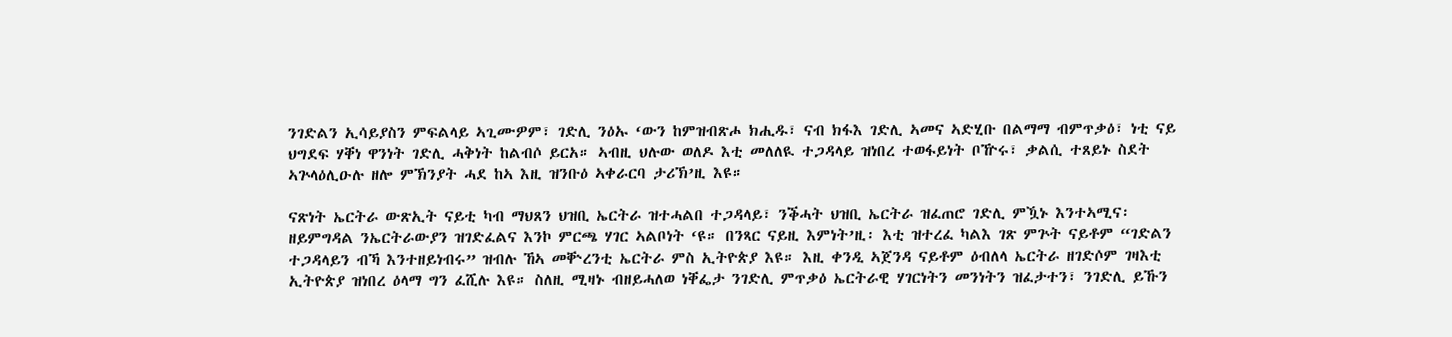ንገድልን ኢሳይያስን ምፍልላይ ኣጊሙዎም፣ ገድሊ ንዕኡ ‘ውን ከምዝብጽሖ ክሒዱ፣ ናብ ክፋእ ገድሊ ኣመና ኣድሂቡ በልማማ ብምጥቃዕ፣ ነቲ ናይ ህግደፍ ሃቐነ ዋንነት ገድሊ ሓቅነት ከልብሶ ይርአ። ኣብዚ ህሉው ወለዶ እቲ መለለዪ ተጋዳላይ ዝነበረ ተወፋይነት ቦዅሩ፣ ቃልሲ ተጸይኑ ስደት ኣጕላዕሊዑሉ ዘሎ ምኽንያት ሓደ ከኣ እዚ ዝንቡዕ ኣቀራርባ ታሪኽ’ዚ እዩ።

ናጽነት ኤርትራ ውጽኢት ናይቲ ካብ ማህጸን ህዝቢ ኤርትራ ዝተሓልበ ተጋዳላይ፣ ንቕሓት ህዝቢ ኤርትራ ዝፈጠሮ ገድሊ ምዃኑ እንተኣሚና፡ ዘይምግዳል ንኤርትራውያን ዝገድፈልና እንኮ ምርጫ ሃገር ኣልቦነት ‘ዩ። በንጻር ናይዚ እምነት’ዚ፡ እቲ ዝተረፈ ካልእ ገጽ ምጕት ናይቶም “ገድልን ተጋዳላይን ብኻ እንተዘይነብሩ” ዝብሉ ኸኣ መቝረንቲ ኤርትራ ምስ ኢትዮጵያ እዩ። እዚ ቀንዲ ኣጀንዳ ናይቶም ዕብለላ ኤርትራ ዘገድሶም ገዛእቲ ኢትዮጵያ ዝነበረ ዕላማ ግን ፈሺሉ እዩ። ስለዚ ሚዛኑ ብዘይሓለወ ነቐፌታ ንገድሊ ምጥቃዕ ኤርትራዊ ሃገርነትን መንነትን ዝፈታተን፣ ንገድሊ ይኹን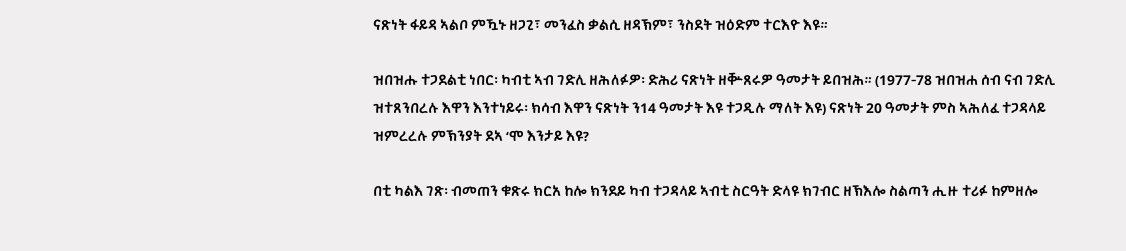ናጽነት ፋይዳ ኣልቦ ምዃኑ ዘጋጊ፣ መንፈስ ቃልሲ ዘዳኽም፣ ንስደት ዝዕድም ተርእዮ እዩ።

ዝበዝሑ ተጋደልቲ ነበር፡ ካብቲ ኣብ ገድሊ ዘሕለፉዎ፡ ድሕሪ ናጽነት ዘቝጸሩዎ ዓመታት ይበዝሕ። (1977-78 ዝበዝሐ ሰብ ናብ ገድሊ ዝተጸንበረሉ እዋን እንተነይሩ፡ ክሳብ እዋን ናጽነት ን14 ዓመታት እዩ ተጋዲሉ ማለት እዩ) ናጽነት 20 ዓመታት ምስ ኣሕለፈ ተጋዳላይ ዝምረረሉ ምኽንያት ደኣ ‘ሞ እንታይ እዩ?

በቲ ካልእ ገጽ፡ ብመጠን ቁጽሩ ክርአ ከሎ ክንደይ ካብ ተጋዳላይ ኣብቲ ስርዓት ድላዩ ክገብር ዘኽእሎ ስልጣን ሒዙ ተሪፉ ከምዘሎ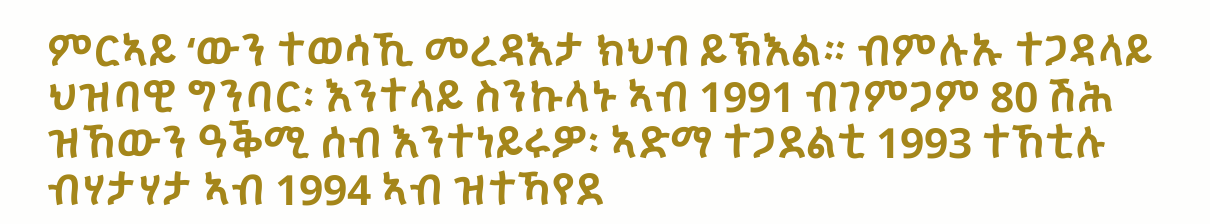ምርኣይ ‘ውን ተወሳኺ መረዳእታ ክህብ ይኽእል። ብምሉኡ ተጋዳላይ ህዝባዊ ግንባር፡ እንተላይ ስንኩላኑ ኣብ 1991 ብገምጋም 80 ሽሕ ዝኸውን ዓቕሚ ሰብ እንተነይሩዎ፡ ኣድማ ተጋደልቲ 1993 ተኸቲሉ ብሃታሃታ ኣብ 1994 ኣብ ዝተኻየደ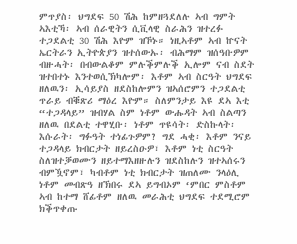ምጥያስ፡ ህግደፍ 50 ሽሕ ከምዘጓደለሉ ኣብ ግምት ኣእቲኻ፡ ኣብ ሰራዊትን ሲቪላዊ ስራሕን ዝተረፉ ተጋደልቲ 30 ሽሕ እዮም ዝኾኑ። ነዚኣቶም ኣብ ኵናት ኤርትራን ኢትዮጵያን ዝተሰውኡ፡ ብሕማም ዝሰዓቡዎም ብዙሓት፡ በብውልቆም ምሉቕምሉቕ ኢሎም ናብ ስደት ዝተበተኑ እንተወሲኽካሎም፡ እቶም ኣብ ስርዓት ህግደፍ ዘለዉን፡ ኢሳይያስ ዘደስከሎምን ዝኣሰሮምን ተጋደልቲ ጥራይ ብቑጽሪ ማዕረ እዮም። ስለምንታይ እዩ ደኣ እቲ “ተጋዳላይ” ዝብሃል ስም ነቶም ውሑዳት ኣብ ስልጣን ዘለዉ በደልቲ ተዋሂቡ፡ ነቶም ጥዩሳት፡ ድስኩላት፡ እሱራት፡ ግፉዓት ተነፊጉዎም? ግደ ሓቂ፡ እቶም ንናይ ተጋዳላይ ክብርታት ዘይረስዑዎ፣ እቶም ነቲ ስርዓት ስለዝተቓወሙን ዘይተማእዘዙሉን ዝደስከሉን ዝተኣሰሩን ብምዃኖም፣ ካብቶም ነቲ ክብርታት ዝጠለሙ ንላዕሊ ነቶም መብጽዓ ዘኽበሩ ደኣ ይግብኦም ‘ምበር ምስቶም ኣብ ከተማ ሸፊቶም ዘለዉ መራሕቲ ህግደፍ ተደሚሮም ክቕጥቀጡ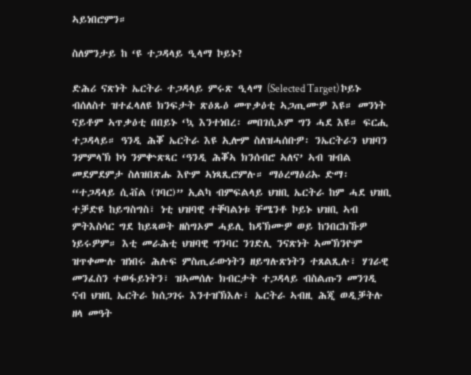ኣይነበሮምን።

ስለምንታይ ከ ‘ዩ ተጋዳላይ ዒላማ ኮይኑ?

ድሕሪ ናጽነት ኤርትራ ተጋዳላይ ምሩጽ ዒላማ (Selected Target) ኮይኑ ብሰለስተ ዝተፈላለዩ ክንፍታት ጽዕጹዕ መጥቃዕቲ ኣጋጢሙዎ እዩ። መንነት ናይቶም ኣጥቃዕቲ በበይኑ ‘ኳ እንተነበረ፡ መበገሲኦም ግን ሓደ እዩ። ፍርሒ ተጋዳላይ። ዓንዲ ሕቖ ኤርትራ እዩ ኢሎም ስለዝሓሰቡዎ፡ ንኤርትራን ህዝባን ንምምላኽ ኮነ ንምቍጽጻር ‘ዓንዲ ሕቖኣ ክንሰብሮ ኣለና’ ኣብ ዝብል መደምደምታ ስለዝበጽሑ እዮም ኣነጻጺሮምሉ። ማዕረማዕሪኡ ድማ፡ “ተጋዳላይ ሲቭል (ገባር)” ኢልካ ብምፍልላይ ህዝቢ ኤርትራ ከም ሓደ ህዝቢ ተቓድዩ ከይግስግስ፣ ነቲ ህዝባዊ ተቐባልነቱ ቸሜንቶ ኮይኑ ህዝቢ ኣብ ምትእስሳር ግደ ከይጻወት ዘስግኦም ሓይሊ ከዳኽሙዎ ወይ ከንበርክኹዎ ነይሩዎም። እቲ መራሕቲ ህዝባዊ ግንባር ንገድሊ ንናጽነት ኣመኽንዮም ዝጥቀሙሉ ዝነበሩ ሕሉፍ ምስጢራውነትን ዘይግሉጽነትን ተጸልጺሉ፣ ሃገራዊ መንፈስን ተወፋይነትን፣ ዝኣመሰሉ ክብርታት ተጋዳላይ ብስልጡን መንገዲ ናብ ህዝቢ ኤርትራ ክሰጋገሩ እንተዝኽእሉ፣ ኤርትራ ኣብዚ ሕጂ ወዲቓትሉ ዘላ መዓት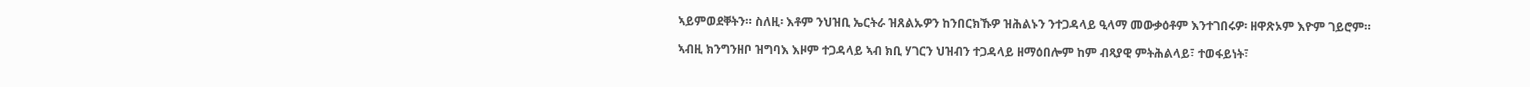ኣይምወደቐትን። ስለዚ፡ እቶም ንህዝቢ ኤርትራ ዝጸልኡዎን ከንበርክኹዎ ዝሕልኑን ንተጋዳላይ ዒላማ መውቃዕቶም እንተገበሩዎ፡ ዘዋጽኦም እዮም ገይሮም።

ኣብዚ ክንግንዘቦ ዝግባእ እዞም ተጋዳላይ ኣብ ክቢ ሃገርን ህዝብን ተጋዳላይ ዘማዕበሎም ከም ብጻያዊ ምትሕልላይ፣ ተወፋይነት፣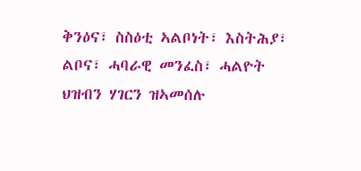ቅንዕና፣ ስስዕቲ ኣልቦነት፣ እስትሕያ፣ ልቦና፣ ሓባራዊ መንፈስ፣ ሓልዮት ህዝብን ሃገርን ዝኣመሰሉ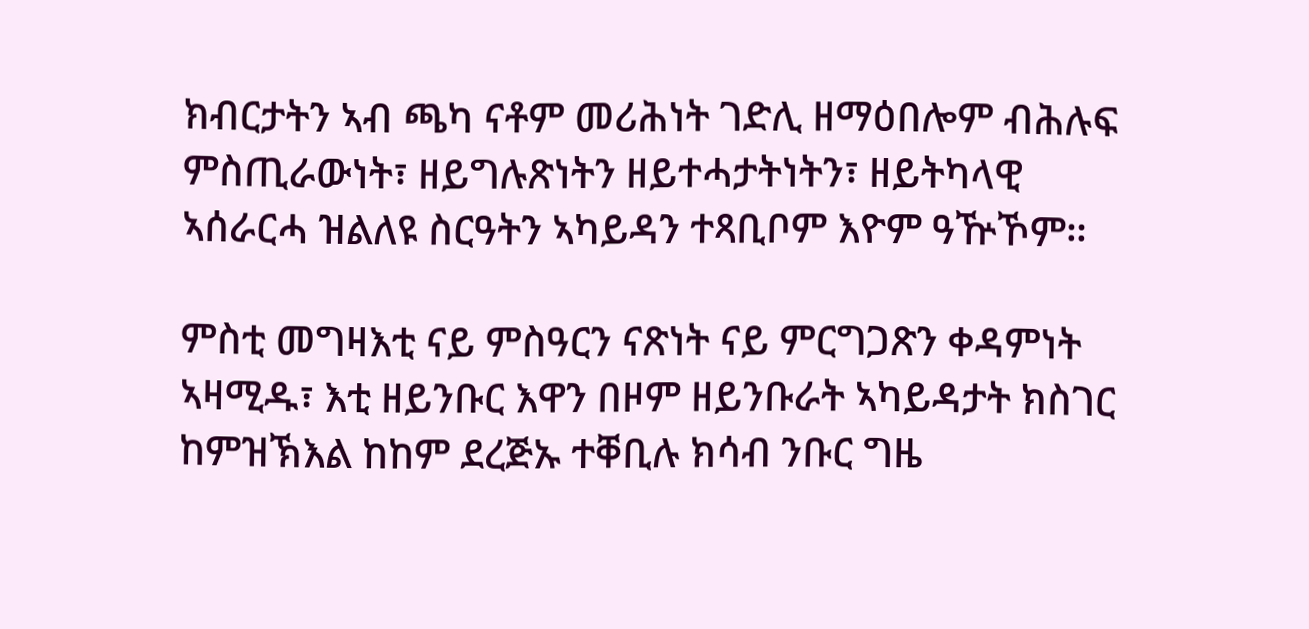ክብርታትን ኣብ ጫካ ናቶም መሪሕነት ገድሊ ዘማዕበሎም ብሕሉፍ ምስጢራውነት፣ ዘይግሉጽነትን ዘይተሓታትነትን፣ ዘይትካላዊ ኣሰራርሓ ዝልለዩ ስርዓትን ኣካይዳን ተጻቢቦም እዮም ዓዅኾም።

ምስቲ መግዛእቲ ናይ ምስዓርን ናጽነት ናይ ምርግጋጽን ቀዳምነት ኣዛሚዱ፣ እቲ ዘይንቡር እዋን በዞም ዘይንቡራት ኣካይዳታት ክስገር ከምዝኽእል ከከም ደረጅኡ ተቐቢሉ ክሳብ ንቡር ግዜ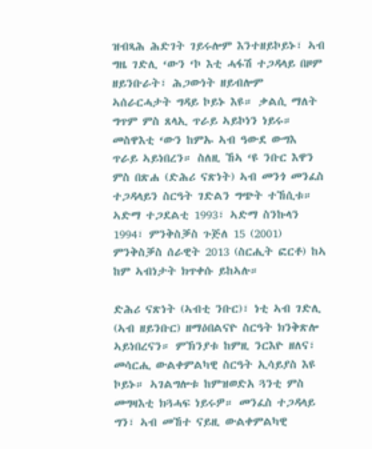ዝብጻሕ ሕድገት ገይሩሎም እንተዘይኮይኑ፣ ኣብ ግዜ ገድሊ ‘ውን ‘ኮ እቲ ሓፋሽ ተጋዳላይ በዞም ዘይንቡራት፣ ሕጋውነት ዘይብሎም ኣሰራርሓታት ግዳይ ኮይኑ እዩ። ቃልሲ ማለት ግጥም ምስ ጸላኢ ጥራይ ኣይኮነን ነይሩ። መስዋእቲ ‘ውን ከምኡ ኣብ ዓውደ ውግእ ጥራይ ኣይነበረን። ስለዚ ኸኣ ‘ዩ ንቡር እዋን ምስ በጽሐ (ድሕሪ ናጽነት) ኣብ መንጎ መንፈስ ተጋዳላይን ስርዓት ገድልን ግጭት ተኸሲቱ። ኣድማ ተጋደልቲ 1993፣ ኣድማ ስንኩላን 1994፣ ምንቅስቓስ ጉጅለ 15 (2001) ምንቅስቓስ ሰራዊት 2013 (ስርሒት ፎርቶ) ከኣ ከም ኣብነታት ክጥቀሱ ይከኣሉ።

ድሕሪ ናጽነት (ኣብቲ ንቡር)፣ ነቲ ኣብ ገድሊ (ኣብ ዘይንቡር) ዘማዕበልናዮ ስርዓት ክንቅጽሎ ኣይነበረናን። ምኽንያቱ ከምዚ ንርእዮ ዘለና፣ መሳርሒ ውልቀምልካዊ ስርዓት ኢሳይያስ እዩ ኮይኑ። ኣገልግሎቱ ከምዝወድአ ጓንቲ ምስ መግዛእቲ ክጓሓፍ ነይሩዎ። መንፈስ ተጋዳላይ ግን፣ ኣብ መኸተ ናይዚ ውልቀምልካዊ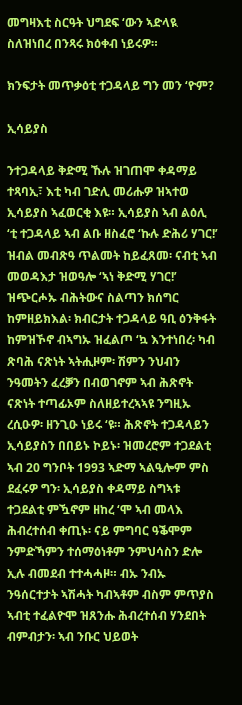መግዛእቲ ስርዓት ህግደፍ ‘ውን ኣድላዪ ስለዝነበረ በንጻሩ ክዕቀብ ነይሩዎ።

ክንፍታት መጥቃዕቲ ተጋዳላይ ግን መን ‘ዮም?

ኢሳይያስ

ንተጋዳላይ ቅድሚ ኹሉ ዝገጠሞ ቀዳማይ ተጻባኢ፣ እቲ ካብ ገድሊ መሪሑዎ ዝኣተወ ኢሳይያስ ኣፈወርቂ እዩ። ኢሳይያስ ኣብ ልዕሊ ‘ቲ ተጋዳላይ ኣብ ልቡ ዘስፈሮ ‘ኩሉ ድሕሪ ሃገር!’ ዝብል መብጽዓ ጥልመት ከይፈጸመ፡ ናብቲ ኣብ መወዳእታ ዝወዓሎ ‘ኣነ ቅድሚ ሃገር!’ ዝጭርሖኡ ብሕትውና ስልጣን ክሰግር ከምዘይክእል፡ ክብርታት ተጋዳላይ ዓቢ ዕንቅፋት ከምዝኾኖ ብኣግኡ ዝፈልጦ ‘ኳ እንተነበረ፡ ካብ ጽባሕ ናጽነት ኣትሒዞም፡ ሽምን ንህብን ንዓመትን ፈረቓን በብወገኖም ኣብ ሕጽኖት ናጽነት ተጣፊኦም ስለዘይተረኣኣዩ ንግዚኡ ረሲዑዎ፡ ዘንጊዑ ነይሩ ‘ዩ። ሕጽኖት ተጋዳላይን ኢሳይያስን በበይኑ ኮይኑ፡ ዝመረሮም ተጋደልቲ ኣብ 20 ግንቦት 1993 ኣድማ ኣልዒሎም ምስ ደፈሩዎ ግን፡ ኢሳይያስ ቀዳማይ ስግኣቱ ተጋደልቲ ምዃኖም ዘከረ ‘ሞ ኣብ መላእ ሕብረተሰብ ቀጢኑ፡ ናይ ምግባር ዓቕሞም ንምድኻምን ተሰማዕነቶም ንምህሳስን ድሎ ኢሉ ብመደብ ተተሓሓዞ። ብኡ ንብኡ ንዓሰርተታት ኣሽሓት ካብኣቶም ብስም ምጥያስ ኣብቲ ተፈልዮሞ ዝጸንሑ ሕብረተሰብ ሃንደበት ብምብታን፡ ኣብ ንቡር ህይወት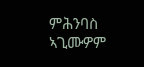ምሕንባስ ኣጊሙዎም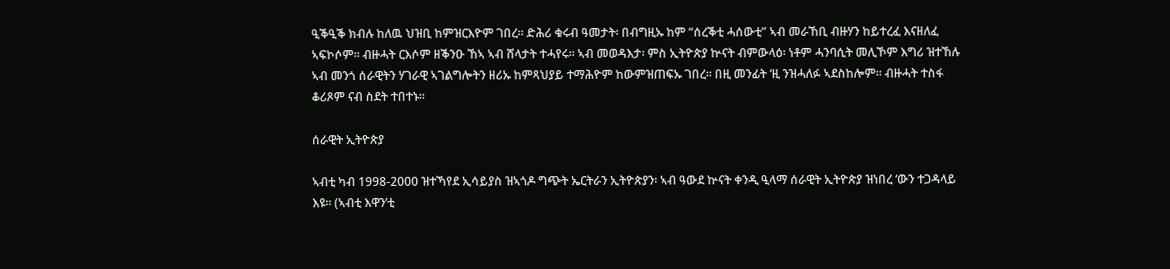ዒቕዒቕ ክብሉ ከለዉ ህዝቢ ከምዝርእዮም ገበረ። ድሕሪ ቁሩብ ዓመታት፡ በብግዚኡ ከም “ሰረቕቲ ሓሰውቲ” ኣብ መራኸቢ ብዙሃን ከይተረፈ እናዘለፈ ኣፍኮሶም። ብዙሓት ርእሶም ዘቕንዑ ኸኣ ኣብ ሸላታት ተሓየሩ። ኣብ መወዳእታ፡ ምስ ኢትዮጵያ ኵናት ብምውላዕ፡ ነቶም ሓንባሲት መሊኾም እግሪ ዝተኸሉ ኣብ መንጎ ሰራዊትን ሃገራዊ ኣገልግሎትን ዘሪኡ ከምጻህያይ ተማሕዮም ከውምዝጠፍኡ ገበረ። በዚ መንፊት ‘ዚ ንዝሓለፉ ኣደስከሎም። ብዙሓት ተስፋ ቆሪጾም ናብ ስደት ተበተኑ።

ሰራዊት ኢትዮጵያ

ኣብቲ ካብ 1998-2000 ዝተኻየደ ኢሳይያስ ዝኣጎዶ ግጭት ኤርትራን ኢትዮጵያን፡ ኣብ ዓውደ ኵናት ቀንዲ ዒላማ ሰራዊት ኢትዮጵያ ዝነበረ ‘ውን ተጋዳላይ እዩ። (ኣብቲ እዋን’ቲ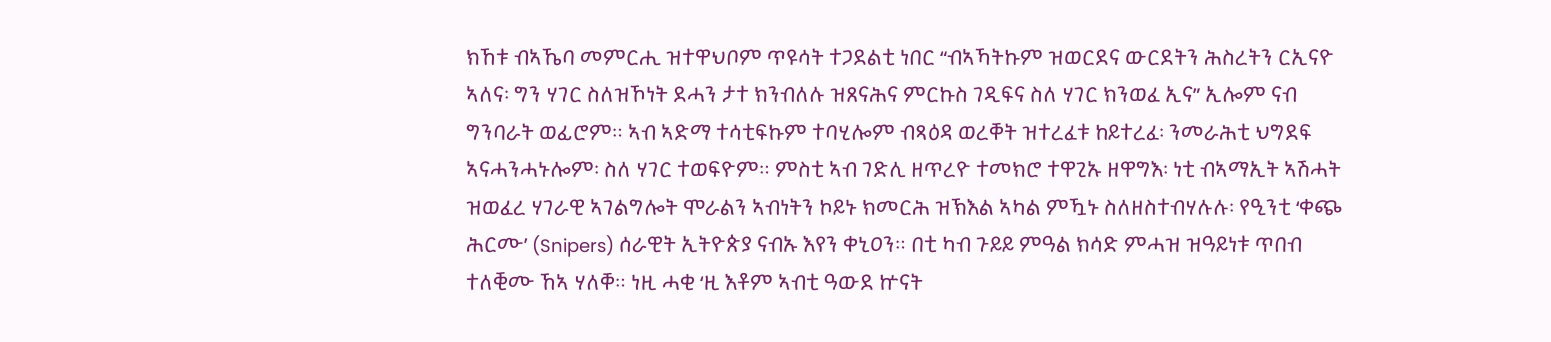ክኸቱ ብኣኼባ መምርሒ ዝተዋህቦም ጥዩሳት ተጋደልቲ ነበር “ብኣኻትኩም ዝወርደና ውርደትን ሕስረትን ርኢናዮ ኣለና፡ ግን ሃገር ስለዝኾነት ደሓን ታተ ክንብለሉ ዝጸናሕና ምርኩስ ገዲፍና ስለ ሃገር ክንወፈ ኢና” ኢሎም ናብ ግንባራት ወፊሮም። ኣብ ኣድማ ተሳቲፍኩም ተባሂሎም ብጻዕዳ ወረቐት ዝተረፈቱ ከይተረፈ፡ ንመራሕቲ ህግደፍ ኣናሓንሓኑሎም፡ ስለ ሃገር ተወፍዮም። ምስቲ ኣብ ገድሊ ዘጥረዮ ተመክሮ ተዋጊኡ ዘዋግእ፡ ነቲ ብኣማኢት ኣሽሓት ዝወፈረ ሃገራዊ ኣገልግሎት ሞራልን ኣብነትን ኮይኑ ክመርሕ ዝኽእል ኣካል ምዃኑ ስለዘስተብሃሉሉ፡ የዒንቲ ‘ቀጭ ሕርሙ’ (Snipers) ሰራዊት ኢትዮጵያ ናብኡ እየን ቀኒዐን። በቲ ካብ ጉይይ ምዓል ክሳድ ምሓዝ ዝዓይነቱ ጥበብ ተለቒሙ ኸኣ ሃለቐ። ነዚ ሓቂ ‘ዚ እቶም ኣብቲ ዓውደ ኵናት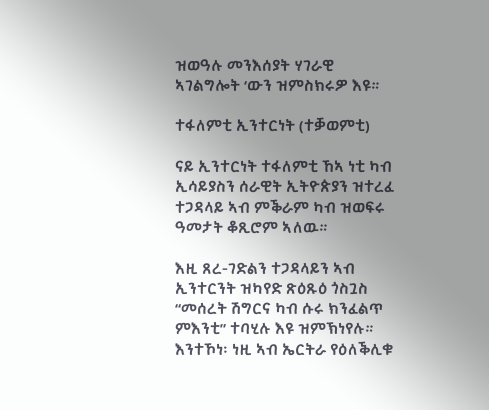ዝወዓሉ መንእሰያት ሃገራዊ ኣገልግሎት ‘ውን ዝምስክሩዎ እዩ።

ተፋለምቲ ኢንተርነት (ተቓወምቲ)

ናይ ኢንተርነት ተፋለምቲ ኸኣ ነቲ ካብ ኢሳይያስን ሰራዊት ኢትዮጵያን ዝተረፈ ተጋዳላይ ኣብ ምቕራም ካብ ዝወፍሩ ዓመታት ቆጺሮም ኣለዉ።

እዚ ጸረ-ገድልን ተጋዳላይን ኣብ ኢንተርንት ዝካየድ ጽዕጹዕ ጎስጓስ “መሰረት ሽግርና ካብ ሱሩ ክንፈልጥ ምእንቲ” ተባሂሉ እዩ ዝምኽነየሉ። እንተኾነ፡ ነዚ ኣብ ኤርትራ የዕለቕሊቁ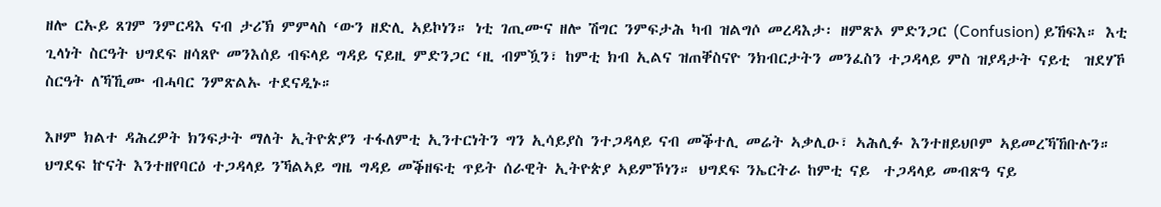ዘሎ ርኡይ ጸገም ንምርዳእ ናብ ታሪኽ ምምላስ ‘ውን ዘድሊ ኣይኮነን። ነቲ ገጢሙና ዘሎ ሽግር ንምፍታሕ ካብ ዝልግሶ መረዳእታ፡ ዘምጽኦ ምድንጋር (Confusion) ይኸፍእ። እቲ ጊላነት ስርዓት ህግደፍ ዘሳጸዮ መንእሰይ ብፍላይ ግዳይ ናይዚ ምድንጋር ‘ዚ ብምዃን፣ ከምቲ ክብ ኢልና ዝጠቐስናዮ ንክብርታትን መንፈስን ተጋዳላይ ምስ ዝያዳታት ናይቲ  ዝደሃኾ ስርዓት ለኻኺሙ ብሓባር ንምጽልኡ ተደናዲኑ።

እዞም ክልተ ዳሕረዎት ክንፍታት ማለት ኢትዮጵያን ተፋለምቲ ኢንተርነትን ግን ኢሳይያስ ንተጋዳላይ ናብ መቕተሊ መሬት ኣቃሊዑ፣ ኣሕሊፉ እንተዘይህቦም ኣይመረኻኸቡሉን። ህግደፍ ኵናት እንተዘየባርዕ ተጋዳላይ ንኻልኣይ ግዜ ግዳይ መቕዘፍቲ ጥይት ሰራዊት ኢትዮጵያ ኣይምኾነን። ህግደፍ ንኤርትራ ከምቲ ናይ  ተጋዳላይ መብጽዓ ናይ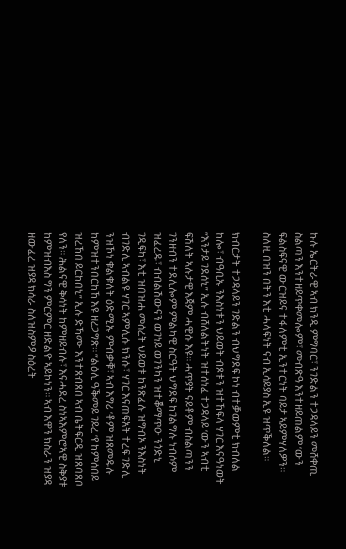ኩሉ ኤርትራዊ ኣብ ክንዲ ምግባር፣ ንገድልን ተጋዳላይን መሸቀጢ ስልጣን እንተዘይጥቀመሎም፣ መብጽዓ እንተዘይጠልም ‘ውን ፍልስፍናዊ ውርዝይና ተፋለምቲ ኢንተርነት ባይታ ኣይምሃለዎን። ስለዚ በዝን በትን እቲ ሓላፍነት ናብ ኢሳይያስ ኢዩ ዝጥቕለል።

ክብርታት ተጋዳላይን ገድልን ብህግደፍ ኮነ ብተቓወምቲ ክብለል ከሎ፣ ብዓቢኡ ንእስነቱን ህይወት ብጾቱን ዝተኸፍላ ሃገር እናዓነወት “እንታይ ገደሰኒ” ኢሉ ብሸለልትነት ዝተሰነፈ ተጋዳላይ ‘ውን ኣብቲ ፍሽለት ኣሉታዊ እጃም ሓዊሱ እዩ። ሓጥያት ናይቶም ብስልጣንን ገንዘብን ተደሊሎም ምልካዊ ስርዓት ህግደፍ ከገልግሉ ነብሶም ዝፈረዱ፣ ብብልሽውናን ወገነይ ወገንካን ዝተቖማጥዑ ንጎድኒ ገዲፍካ፣ እቲ ዝበዝሐ መሰረት ህይወቱ ከንጽፈሉ ዝግብኦ ንእስነት ብገድሊ ኣብልዩ ሃገር ኣምሊሱ ክንሱ፣ ሃገር እናጠፍአት ተረፍ ገድሊ ንዝኾነ ቁልቁለት ዕድሚኡ ምብቃቑ፣ ኣብ እግሪ ‘ቶም ዝጸመዱሉ ከምዝተንበርከኸ እዩ ዘረጋግጽ። “ልዕሊ ዓቕመይ ገይረ ‘የ ከምሰበይ ዝረኸበ ይርከበኒ” ኢሉ ድኻሙ እንተጸብጸበ ኣብ ቤትፍርዲ ዝጸባጸቦ የለን። ሕልናዊ ቅሳነት ከምዘይብሉ፣ እናሓደረ ስነኣእምሮኣዊ ስቅያቱ ከምዝብእስ ግን ምርምር ዘድልዮ ኣይኮነን። ኣብ እዋን ክስራን ዝያዳ ዘውፈረ ዝያዳ ክሳራ ስለዝስምዖ ስዕረት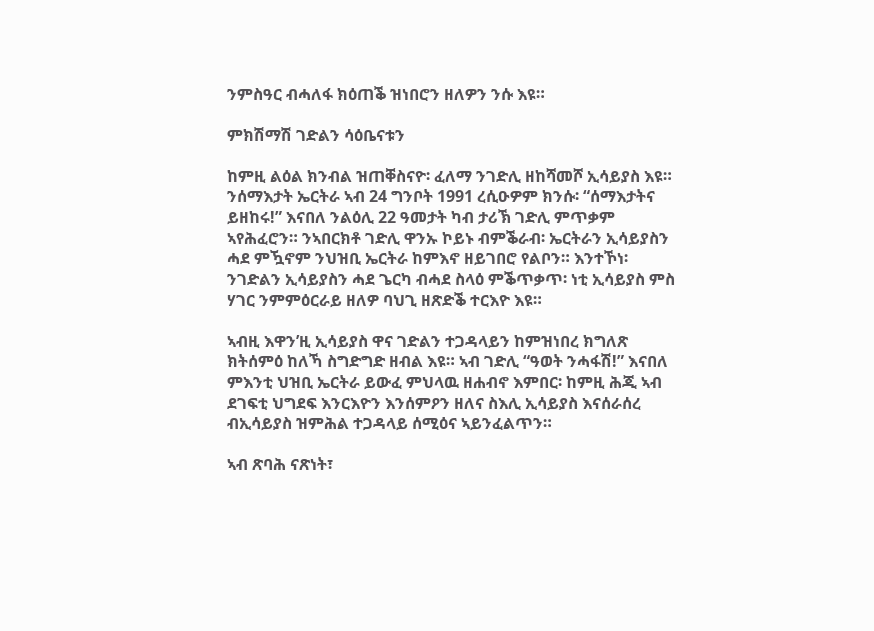ንምስዓር ብሓለፋ ክዕጠቕ ዝነበሮን ዘለዎን ንሱ እዩ።

ምክሽማሽ ገድልን ሳዕቤናቱን

ከምዚ ልዕል ክንብል ዝጠቐስናዮ፡ ፈለማ ንገድሊ ዘከሻመሾ ኢሳይያስ እዩ። ንሰማእታት ኤርትራ ኣብ 24 ግንቦት 1991 ረሲዑዎም ክንሱ፡ “ሰማእታትና ይዘከሩ!” እናበለ ንልዕሊ 22 ዓመታት ካብ ታሪኽ ገድሊ ምጥቃም ኣየሕፈሮን። ንኣበርክቶ ገድሊ ዋንኡ ኮይኑ ብምቕራብ፡ ኤርትራን ኢሳይያስን ሓደ ምዃኖም ንህዝቢ ኤርትራ ከምእኖ ዘይገበሮ የልቦን። እንተኾነ፡ ንገድልን ኢሳይያስን ሓደ ጌርካ ብሓደ ስላዕ ምቕጥቃጥ፡ ነቲ ኢሳይያስ ምስ ሃገር ንምምዕርራይ ዘለዎ ባህጊ ዘጽድቕ ተርእዮ እዩ።

ኣብዚ እዋን’ዚ ኢሳይያስ ዋና ገድልን ተጋዳላይን ከምዝነበረ ክግለጽ ክትሰምዕ ከለኻ ስግድግድ ዘብል እዩ። ኣብ ገድሊ “ዓወት ንሓፋሽ!” እናበለ ምእንቲ ህዝቢ ኤርትራ ይውፈ ምህላዉ ዘሐብኖ እምበር፡ ከምዚ ሕጂ ኣብ ደገፍቲ ህግደፍ እንርእዮን እንሰምዖን ዘለና ስእሊ ኢሳይያስ እናሰራሰረ ብኢሳይያስ ዝምሕል ተጋዳላይ ሰሚዕና ኣይንፈልጥን።

ኣብ ጽባሕ ናጽነት፣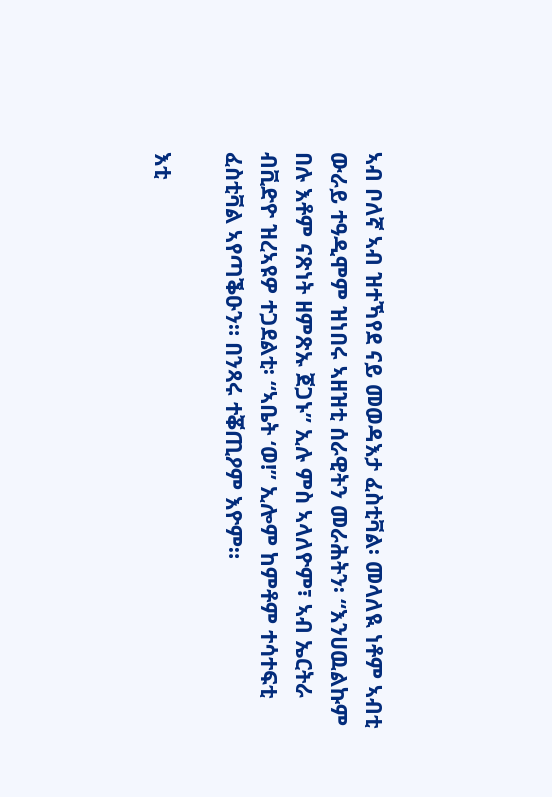ኣብ ቦለኛ ኣብ ዝተኻየደ ናይ መወዳእታ ፈስቲቫል፡ መላለዪ ነቶም ኣብቲ ውራይ ተዓዲሞም ዝነበሩ ኣዘዝቲ ሰራዊትን መራሕትን፡ “እንሀዉልኩም በሉ እቶም ናጽነት ዘምጽኡ ጀጋኑ” ኢሉ ምስ ኣላለዮም፣ ኣብ ኤርትራ ብቪድዮ ዝረኣዩዎ ተጋደልቲ፡ “ኣቤት ‘ወ!” ኢሎም ከምቶም ተሳተፍቲ ፈስቲቫል ኣየጣቕዑን። በንጻሩ ተቖጢዖም እዮም።

እቲ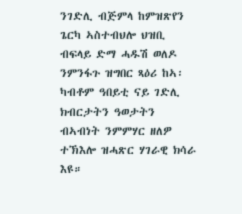ንገድሊ ብጅምላ ከምዝጽየን ጌርካ ኣስተብህሎ ህዝቢ ብፍላይ ድማ ሓዱሽ ወለዶ ንምንፋጉ ዝግበር ጻዕሪ ከኣ፡ ካብቶም ዓበይቲ ናይ ገድሊ ክብርታትን ዓወታትን ብኣብነት ንምምሃር ዘለዎ ተኽእሎ ዝሓጽር ሃገራዊ ክሳራ እዩ።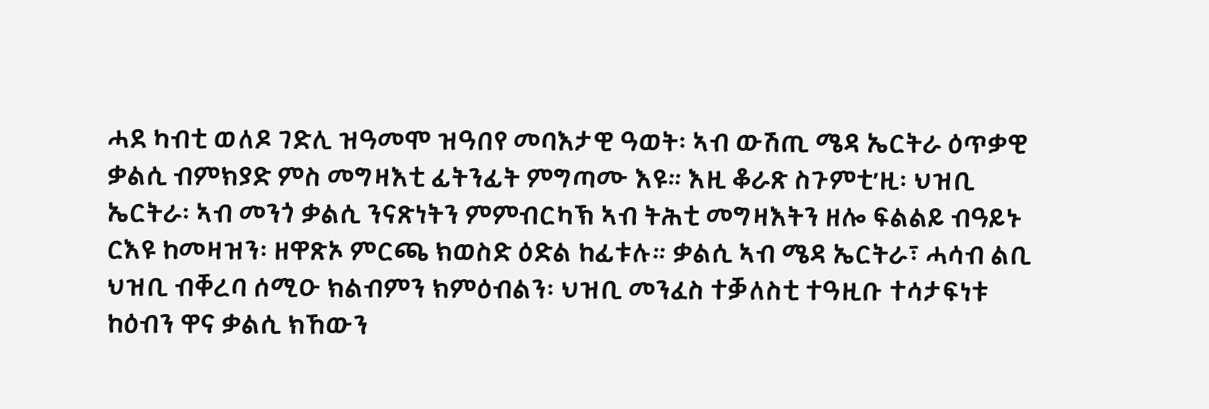ሓደ ካብቲ ወለዶ ገድሊ ዝዓመሞ ዝዓበየ መባእታዊ ዓወት፡ ኣብ ውሽጢ ሜዳ ኤርትራ ዕጥቃዊ ቃልሲ ብምክያድ ምስ መግዛእቲ ፊትንፊት ምግጣሙ እዩ። እዚ ቆራጽ ስጉምቲ’ዚ፡ ህዝቢ ኤርትራ፡ ኣብ መንጎ ቃልሲ ንናጽነትን ምምብርካኽ ኣብ ትሕቲ መግዛእትን ዘሎ ፍልልይ ብዓይኑ ርእዩ ከመዛዝን፡ ዘዋጽኦ ምርጫ ክወስድ ዕድል ከፊቱሉ። ቃልሲ ኣብ ሜዳ ኤርትራ፣ ሓሳብ ልቢ ህዝቢ ብቐረባ ሰሚዑ ክልብምን ክምዕብልን፡ ህዝቢ መንፈስ ተቓለስቲ ተዓዚቡ ተሳታፍነቱ ከዕብን ዋና ቃልሲ ክኸውን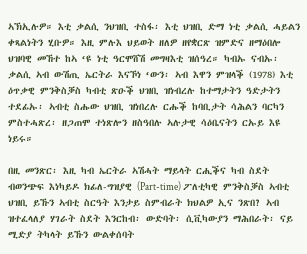ኣኽኢሉዎ። እቲ ቃልሲ ንህዝቢ ተስፋ፡ እቲ ህዝቢ ድማ ነቲ ቃልሲ ሓይልን ቀጻልነትን ሂቡዎ። እዚ ምሉእ ህይወት ዘለዎ ዘየቋርጽ ዝምድና ዘማዕበሎ ህዝባዊ መኸተ ከኣ ‘ዩ ነቲ ዓርሞሸሽ መግዛእቲ ዝሰዓረ። ካብኡ ናብኡ፡ ቃልሲ ኣብ ውሽጢ ኤርትራ እናኾነ ‘ውን፡ ኣብ እዋን ምዝላቕ (1978) እቲ ዕጥቃዊ ምንቅስቓስ ካብቲ ጽዑቕ ህዝቢ ዝነብረሉ ከተማታትን ዓድታትን ተደፊኡ፡ ኣብቲ ስሑው ህዝቢ ዝነበረሉ ርሑቕ ከባቢታት ሳሕልን ባርካን ምስተሓጽረ፡ ዘጋጠሞ ተነጽሎን ዘስዓበሉ ኣሉታዊ ሳዕቤናትን ርኡይ እዩ ነይሩ።

በዚ መንጽር፡ እዚ ካብ ኤርትራ ኣሽሓት ማይላት ርሒቕና ካብ ስደት ብወንጭፍ እነካይዶ ክፊለ-ግዝያዊ (Part-time) ፖለቲካዊ ምንቅስቓስ ኣብቲ ህዝቢ ይኹን ኣብቲ ስርዓት እንታይ ስምብራት ክህልዎ ኢና ንጽበ? ኣብ ዝተፈላለያ ሃገራት ስደት እንርከብ፡ ውድባት፡ ሲቪካውያን ማሕበራት፡ ናይ ሚድያ ትካላት ይኹን ውልቀሰባት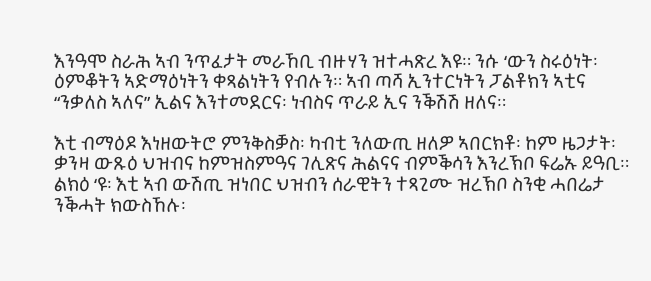እንዓሞ ስራሕ ኣብ ንጥፈታት መራኸቢ ብዙሃን ዝተሓጽረ እዩ። ንሱ ‘ውን ስሩዕነት፡ ዕምቆትን ኣድማዕነትን ቀጻልነትን የብሉን። ኣብ ጣሻ ኢንተርነትን ፓልቶክን ኣቲና “ንቃለስ ኣለና” ኢልና እንተመደርና፡ ነብስና ጥራይ ኢና ንቕሽሽ ዘለና።

እቲ ብማዕዶ እነዘውትሮ ምንቅስቓስ፡ ካብቲ ንለውጢ ዘለዎ ኣበርክቶ፡ ከም ዜጋታት፡ ቃንዛ ውጹዕ ህዝብና ከምዝስምዓና ገሊጽና ሕልናና ብምቕሳን እንረኽቦ ፍሬኡ ይዓቢ። ልክዕ ‘ዩ፡ እቲ ኣብ ውሽጢ ዝነበር ህዝብን ሰራዊትን ተጻጊሙ ዝረኽቦ ስንቂ ሓበሬታ ንቕሓት ክውስኸሉ፡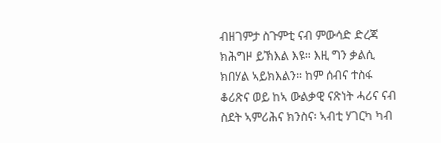ብዘገምታ ስጉምቲ ናብ ምውሳድ ድረጃ ክሕግዞ ይኽእል እዩ። እዚ ግን ቃልሲ ክበሃል ኣይክእልን። ከም ሰብና ተስፋ ቆሪጽና ወይ ከኣ ውልቃዊ ናጽነት ሓሪና ናብ ስደት ኣምሪሕና ክንስና፡ ኣብቲ ሃገርካ ካብ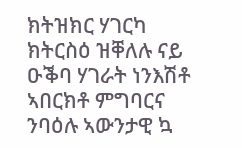ክትዝክር ሃገርካ ክትርስዕ ዝቐለሉ ናይ ዑቕባ ሃገራት ነንእሽቶ ኣበርክቶ ምግባርና ንባዕሉ ኣውንታዊ ኳ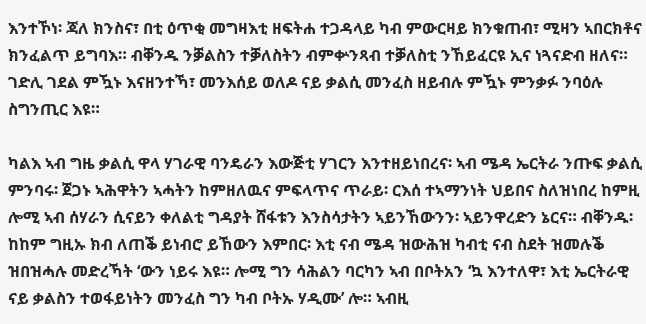እንተኾነ፡ ጃለ ክንስና፣ በቲ ዕጥቂ መግዛእቲ ዘፍትሐ ተጋዳላይ ካብ ምውርዛይ ክንቁጠብ፣ ሚዛን ኣበርክቶና ክንፈልጥ ይግባእ። ብቐንዱ ንቓልስን ተቓለስትን ብምቍንጻብ ተቓለስቲ ንኸይፈርዩ ኢና ነጓናድብ ዘለና። ገድሊ ገደል ምዃኑ እናዘንተኻ፣ መንእሰይ ወለዶ ናይ ቃልሲ መንፈስ ዘይብሉ ምዃኑ ምንቃፉ ንባዕሉ ስግንጢር እዩ።

ካልእ ኣብ ግዜ ቃልሲ ዋላ ሃገራዊ ባንዴራን እውጅቲ ሃገርን እንተዘይነበረና፡ ኣብ ሜዳ ኤርትራ ንጡፍ ቃልሲ ምንባሩ፡ ጀጋኑ ኣሕዋትን ኣሓትን ከምዘለዉና ምፍላጥና ጥራይ፡ ርእሰ ተኣማንነት ህይበና ስለዝነበረ ከምዚ ሎሚ ኣብ ሰሃራን ሲናይን ቀለልቲ ግዳያት ሸፋቱን እንስሳታትን ኣይንኸውንን፡ ኣይንዋረድን ኔርና። ብቐንዱ፡ ከከም ግዚኡ ክብ ለጠቕ ይነብሮ ይኸውን እምበር፡ እቲ ናብ ሜዳ ዝውሕዝ ካብቲ ናብ ስደት ዝመሉቕ ዝበዝሓሉ መድረኻት ‘ውን ነይሩ እዩ። ሎሚ ግን ሳሕልን ባርካን ኣብ በቦትአን ‘ኳ እንተለዋ፣ እቲ ኤርትራዊ ናይ ቃልስን ተወፋይነትን መንፈስ ግን ካብ ቦትኡ ሃዲሙ’ ሎ። ኣብዚ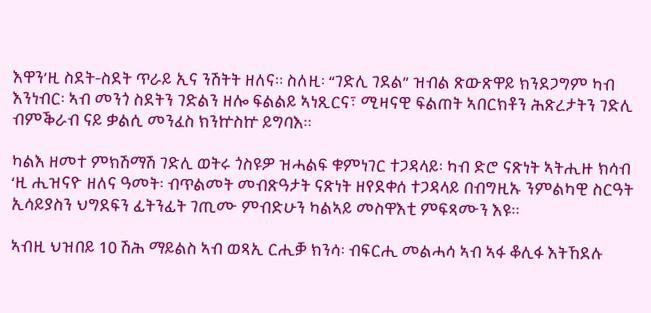እዋን’ዚ ስደት-ስደት ጥራይ ኢና ንሽትት ዘለና። ስለዚ፡ “ገድሊ ገደል” ዝብል ጽውጽዋይ ክንደጋግም ካብ እንነብር፡ ኣብ መንጎ ስደትን ገድልን ዘሎ ፍልልይ ኣነጺርና፣ ሚዛናዊ ፍልጠት ኣበርክቶን ሕጽረታትን ገድሊ ብምቕራብ ናይ ቃልሲ መንፈስ ክንኵስኵ ይግባእ።

ካልእ ዘመተ ምክሽማሽ ገድሊ ወትሩ ጎስዩዎ ዝሓልፍ ቁምነገር ተጋዳላይ፡ ካብ ድሮ ናጽነት ኣትሒዙ ክሳብ ‘ዚ ሒዝናዮ ዘለና ዓመት፡ ብጥልመት መብጽዓታት ናጽነት ዘየደቀሰ ተጋዳላይ በብግዚኡ ንምልካዊ ስርዓት ኢሳይያስን ህግደፍን ፊትንፊት ገጢሙ ምብድሁን ካልኣይ መስዋእቲ ምፍጻሙን እዩ።

ኣብዚ ህዝበይ 10 ሽሕ ማይልስ ኣብ ወጻኢ ርሒቓ ክንሳ፡ ብፍርሒ መልሓሳ ኣብ ኣፋ ቆሊፋ እትኸደሉ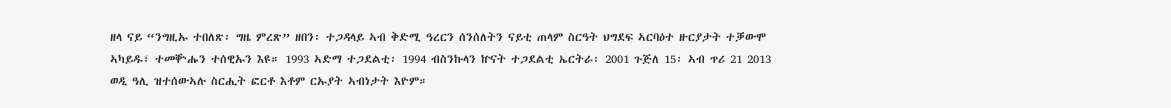ዘላ ናይ “ንግዚኡ ተበለጽ፡ ግዜ ምረጽ” ዘበን፡ ተጋዳላይ ኣብ ቅድሚ ዓረርን ሰንሰለትን ናይቲ ጠላም ስርዓት ህግደፍ ኣርባዕተ ዙርያታት ተቓውሞ ኣካይዱ፣ ተመቝሑን ተሰዊኡን እዩ። 1993 ኣድማ ተጋደልቲ፡ 1994 ብስንኩላን ኵናት ተጋደልቲ ኤርትራ፡ 2001 ጉጅለ 15፡ ኣብ ጥሪ 21 2013 ወዲ ዓሊ ዝተሰውኣሉ ስርሒት ፎርቶ እቶም ርኡያት ኣብነታት እዮም።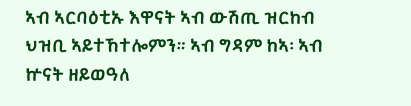ኣብ ኣርባዕቲኡ እዋናት ኣብ ውሽጢ ዝርከብ ህዝቢ ኣይተኸተሎምን። ኣብ ግዳም ከኣ፡ ኣብ ኵናት ዘይወዓለ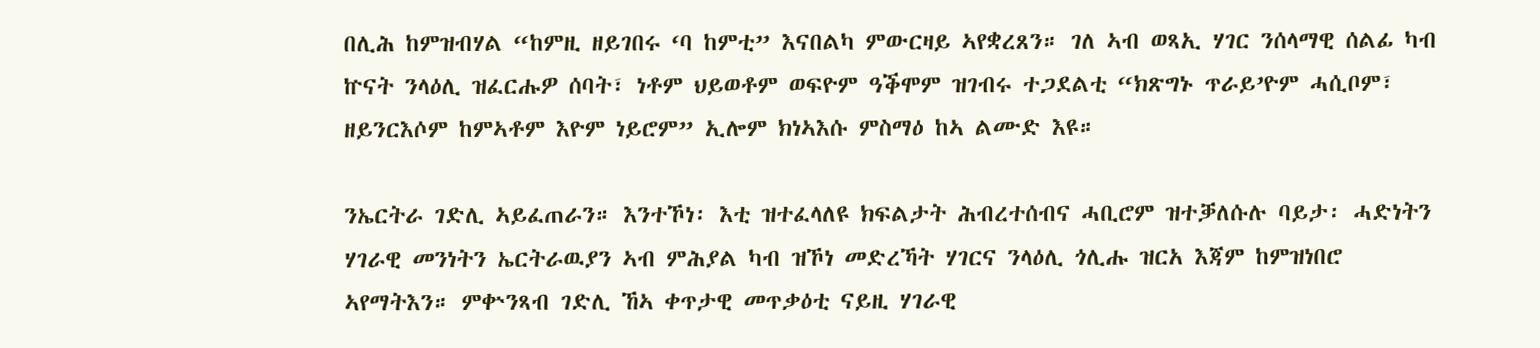በሊሕ ከምዝብሃል “ከምዚ ዘይገበሩ ‘ባ ከምቲ” እናበልካ ምውርዛይ ኣየቋረጸን። ገለ ኣብ ወጻኢ ሃገር ንሰላማዊ ሰልፊ ካብ ኵናት ንላዕሊ ዝፈርሑዎ ሰባት፣ ነቶም ህይወቶም ወፍዮም ዓቕሞም ዝገብሩ ተጋደልቲ “ክጽግኑ ጥራይ’ዮም ሓሲቦም፣ ዘይንርእሶም ከምኣቶም እዮም ነይሮም” ኢሎም ክነኣእሱ ምስማዕ ከኣ ልሙድ እዩ።

ንኤርትራ ገድሊ ኣይፈጠራን። እንተኾነ፡ እቲ ዝተፈላለዩ ክፍልታት ሕብረተሰብና ሓቢሮም ዝተቓለሱሉ ባይታ፡ ሓድነትን ሃገራዊ መንነትን ኤርትራዉያን ኣብ ምሕያል ካብ ዝኾነ መድረኻት ሃገርና ንላዕሊ ጎሊሑ ዝርአ እጃም ከምዝነበሮ ኣየማትእን። ምቍንጻብ ገድሊ ኸኣ ቀጥታዊ መጥቃዕቲ ናይዚ ሃገራዊ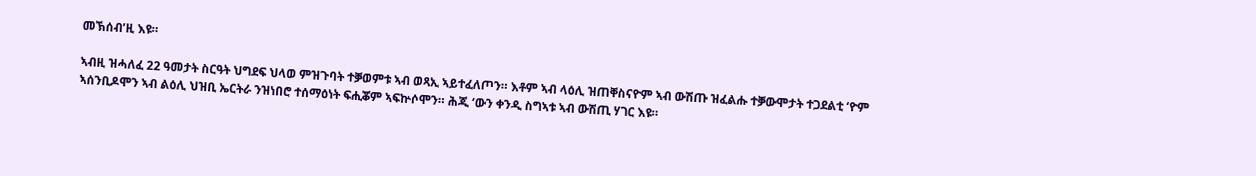መኽሰብ’ዚ እዩ።

ኣብዚ ዝሓለፈ 22 ዓመታት ስርዓት ህግደፍ ህላወ ምዝጉባት ተቓወምቱ ኣብ ወጻኢ ኣይተፈለጦን። እቶም ኣብ ላዕሊ ዝጠቐስናዮም ኣብ ውሽጡ ዝፈልሑ ተቓውሞታት ተጋደልቲ ‘ዮም ኣሰንቢዶሞን ኣብ ልዕሊ ህዝቢ ኤርትራ ንዝነበሮ ተሰማዕነት ፍሒቖም ኣፍኵሶሞን። ሕጂ ‘ውን ቀንዲ ስግኣቱ ኣብ ውሽጢ ሃገር እዩ።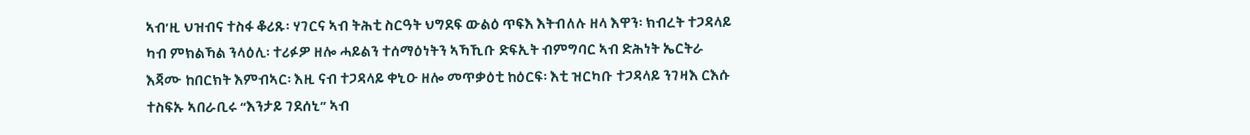ኣብ’ዚ ህዝብና ተስፋ ቆሪጹ፡ ሃገርና ኣብ ትሕቲ ስርዓት ህግደፍ ውልዕ ጥፍእ እትብለሉ ዘላ እዋን፡ ክብረት ተጋዳላይ ካብ ምክልኻል ንላዕሊ፡ ተሪፉዎ ዘሎ ሓይልን ተሰማዕነትን ኣኻኺቡ ድፍኢት ብምግባር ኣብ ድሕነት ኤርትራ እጃሙ ከበርክት እምብኣር፡ እዚ ናብ ተጋዳላይ ቀኒዑ ዘሎ መጥቃዕቲ ከዕርፍ፡ እቲ ዝርካቡ ተጋዳላይ ንገዛእ ርእሱ ተስፍኡ ኣበራቢሩ “እንታይ ገደሰኒ” ኣብ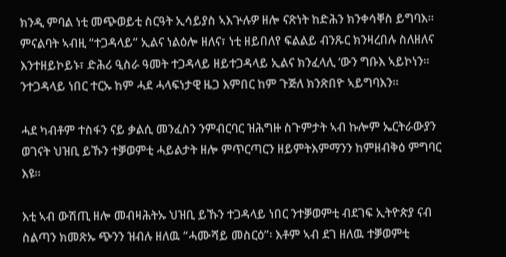ክንዲ ምባል ነቲ መጭወይቲ ስርዓት ኢሳይያስ ኣእጕሉዎ ዘሎ ናጽነት ከድሕን ክንቀሳቐስ ይግባእ። ምናልባት ኣብዚ “ተጋዳላይ” ኢልና ነልዕሎ ዘለና፣ ነቲ ዘይበለየ ፍልልይ ብንጹር ክንዛረበሉ ስለዘለና እንተዘይኮይኑ፣ ድሕሪ ዒስራ ዓመት ተጋዳላይ ዘይተጋዳላይ ኢልና ክንፈላሊ ‘ውን ግቡእ ኣይኮነን። ንተጋዳላይ ነበር ተርኡ ከም ሓደ ሓላፍነታዊ ዜጋ እምበር ከም ጉጅለ ክንጽበዮ ኣይግባእን።

ሓደ ካብቶም ተስፋን ናይ ቃልሲ መንፈስን ንምብርባር ዝሕግዙ ስጉምታት ኣብ ኩሎም ኤርትራውያን ወገናት ህዝቢ ይኹን ተቓወምቲ ሓይልታት ዘሎ ምጥርጣርን ዘይምትእምማንን ከምዘብቅዕ ምግባር እዩ።

እቲ ኣብ ውሽጢ ዘሎ መብዛሕትኡ ህዝቢ ይኹን ተጋዳላይ ነበር ንተቓወምቲ ብደገፍ ኢትዮጵያ ናብ ስልጣን ክመጽኡ ጭንን ዝብሉ ዘለዉ “ሓሙሻይ መስርዕ”፡ እቶም ኣብ ደገ ዘለዉ ተቓወምቲ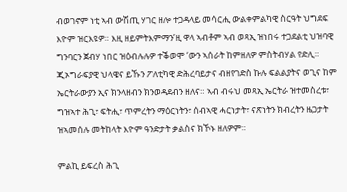ብወገኖም ነቲ ኣብ ውሽጢ ሃገር ዘሎ ተጋዳላይ መሳርሒ ውልቀምልካዊ ስርዓት ህግደፍ እዮም ዝርእዩዎ። እዚ ዘይምትእምማን’ዚ ዋላ ኣብቶም ኣብ ወጻኢ ዝነበሩ ተጋደልቲ ህዝባዊ ግንባርን ጀብሃ ነበር ዝዕብሉሉዎ ተቕወሞ ‘ውን ኣሰራት ከምዘለዎ ምስትብሃል የድሊ። ጂኦግራፍያዊ ህላዌና ይኹን ፖለቲካዊ ድሕረባይታና ብዘየገድስ ኩሉ ፍልልያትና ወጊና ከም ኤርትራውያን ኢና ክንላዘብን ክንወዳደብን ዘለና። ኣብ ብሩህ መጻኢ ኤርትራ ዝተመስረቱ፣ ግዝኣተ ሕጊ፣ ፍትሒ፣ ጥምረትን ማዕርነትን፣ ሰብኣዊ ሓርነታት፣ ናጽነትን ክብረትን ዜጋታት ዝኣመሰሉ መትከላት እዮም ዓንድታት ቃልስና ክኾኑ ዘለዎም።

ምልኪ ይፍረስ ሕጊ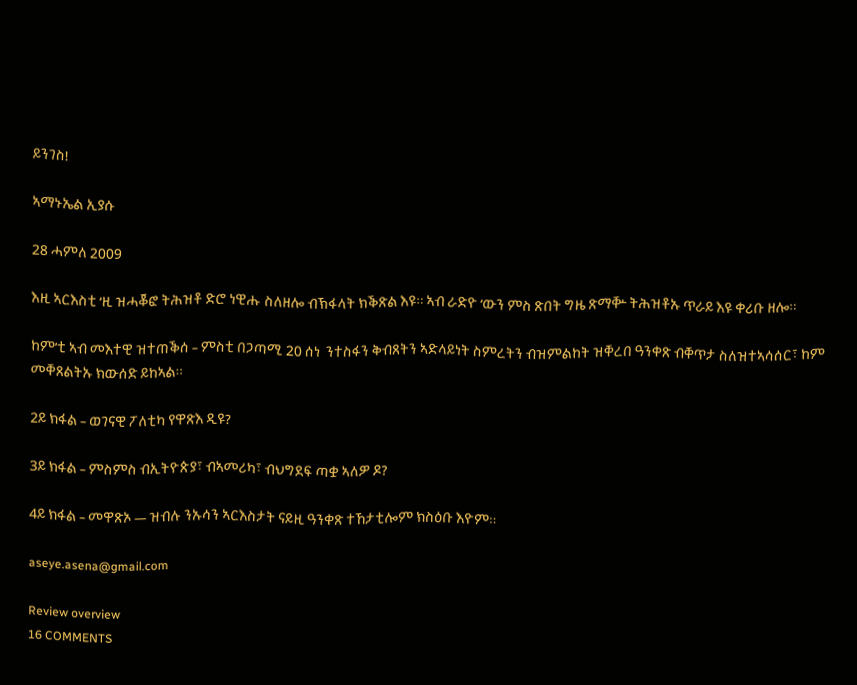ይንገስ!

ኣማኑኤል ኢያሱ

28 ሓምለ 2009

እዚ ኣርእስቲ ‘ዚ ዝሓቖፎ ትሕዝቶ ድሮ ነዊሑ ስለዘሎ ብኽፋላት ክቕጽል እዩ። ኣብ ራድዮ ‘ውን ምስ ጽበት ግዜ ጽማቝ ትሕዝቶኡ ጥራይ እዩ ቀሪቡ ዘሎ።

ከም’ቲ ኣብ መእተዊ ዝተጠቕሰ – ምስቲ በጋጣሚ 20 ሰነ  ንተስፋን ቅብጸትን ኣድላይነት ስምረትን ብዝምልከት ዝቐረበ ዓንቀጽ ብቐጥታ ስለዝተኣሳሰር፣ ከም መቐጸልትኡ ክውሰድ ይከኣል።

2ይ ክፋል – ወገናዊ ፖለቲካ የዋጽእ ዲዩ?

3ይ ክፋል – ምስምስ ብኢትዮጵያ፣ ብኣመሪካ፣ ብህግደፍ ጣቋ ኣለዎ ዶ?

4ይ ክፋል – መዋጽኦ — ዝብሉ ንኡሳን ኣርእስታት ናይዚ ዓንቀጽ ተኸታቲሎም ክስዕቡ እዮም።

aseye.asena@gmail.com

Review overview
16 COMMENTS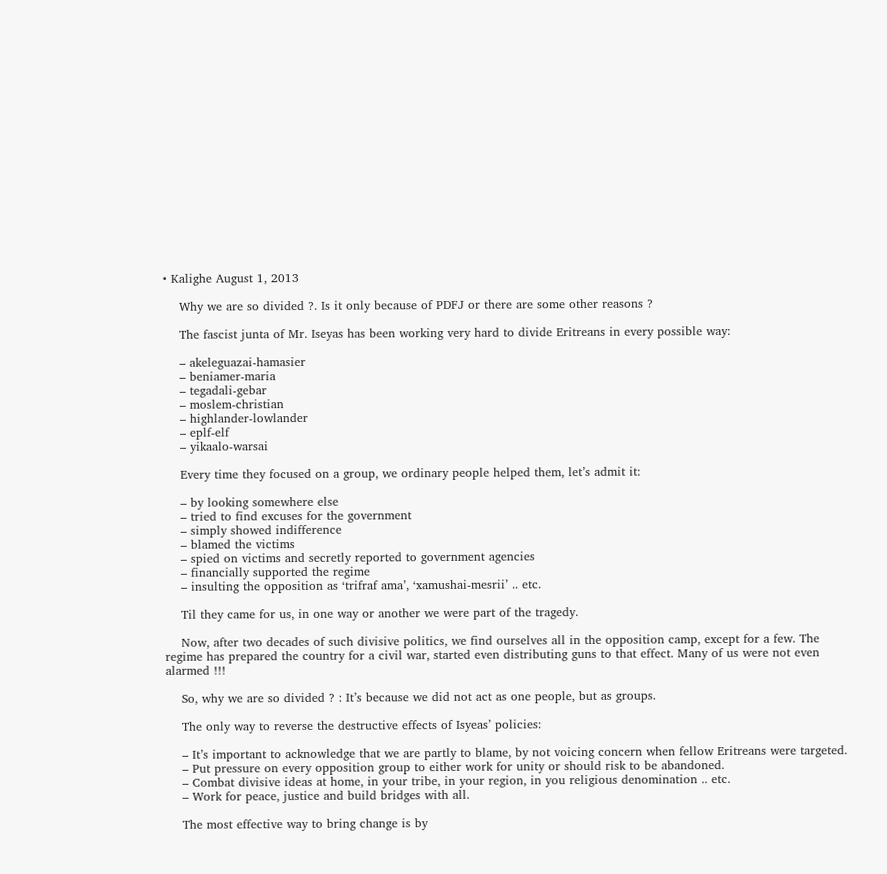• Kalighe August 1, 2013

    Why we are so divided ?. Is it only because of PDFJ or there are some other reasons ?

    The fascist junta of Mr. Iseyas has been working very hard to divide Eritreans in every possible way:

    – akeleguazai-hamasier
    – beniamer-maria
    – tegadali-gebar
    – moslem-christian
    – highlander-lowlander
    – eplf-elf
    – yikaalo-warsai

    Every time they focused on a group, we ordinary people helped them, let’s admit it:

    – by looking somewhere else
    – tried to find excuses for the government
    – simply showed indifference
    – blamed the victims
    – spied on victims and secretly reported to government agencies
    – financially supported the regime
    – insulting the opposition as ‘trifraf ama’, ‘xamushai-mesrii’ .. etc.

    Til they came for us, in one way or another we were part of the tragedy.

    Now, after two decades of such divisive politics, we find ourselves all in the opposition camp, except for a few. The regime has prepared the country for a civil war, started even distributing guns to that effect. Many of us were not even alarmed !!!

    So, why we are so divided ? : It’s because we did not act as one people, but as groups.

    The only way to reverse the destructive effects of Isyeas’ policies:

    – It’s important to acknowledge that we are partly to blame, by not voicing concern when fellow Eritreans were targeted.
    – Put pressure on every opposition group to either work for unity or should risk to be abandoned.
    – Combat divisive ideas at home, in your tribe, in your region, in you religious denomination .. etc.
    – Work for peace, justice and build bridges with all.

    The most effective way to bring change is by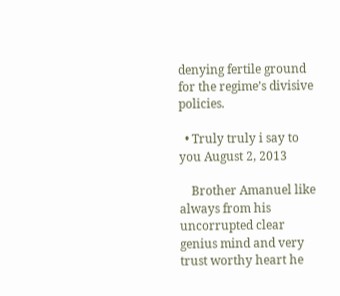denying fertile ground for the regime’s divisive policies.

  • Truly truly i say to you August 2, 2013

    Brother Amanuel like always from his uncorrupted clear genius mind and very trust worthy heart he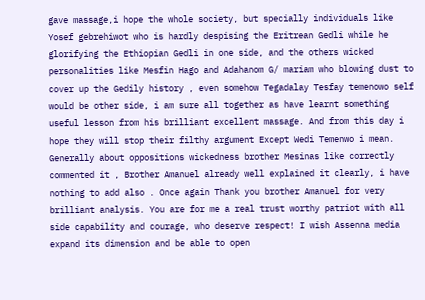gave massage,i hope the whole society, but specially individuals like Yosef gebrehiwot who is hardly despising the Eritrean Gedli while he glorifying the Ethiopian Gedli in one side, and the others wicked personalities like Mesfin Hago and Adahanom G/ mariam who blowing dust to cover up the Gedily history , even somehow Tegadalay Tesfay temenowo self would be other side, i am sure all together as have learnt something useful lesson from his brilliant excellent massage. And from this day i hope they will stop their filthy argument Except Wedi Temenwo i mean. Generally about oppositions wickedness brother Mesinas like correctly commented it , Brother Amanuel already well explained it clearly, i have nothing to add also . Once again Thank you brother Amanuel for very brilliant analysis. You are for me a real trust worthy patriot with all side capability and courage, who deserve respect! I wish Assenna media expand its dimension and be able to open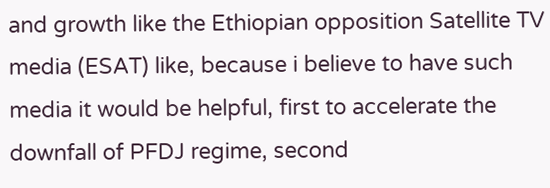and growth like the Ethiopian opposition Satellite TV media (ESAT) like, because i believe to have such media it would be helpful, first to accelerate the downfall of PFDJ regime, second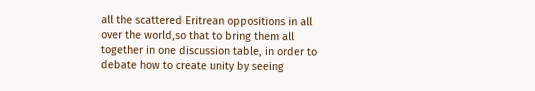all the scattered Eritrean oppositions in all over the world,so that to bring them all together in one discussion table, in order to debate how to create unity by seeing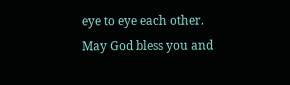eye to eye each other. May God bless you and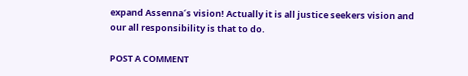expand Assenna´s vision! Actually it is all justice seekers vision and our all responsibility is that to do.

POST A COMMENT